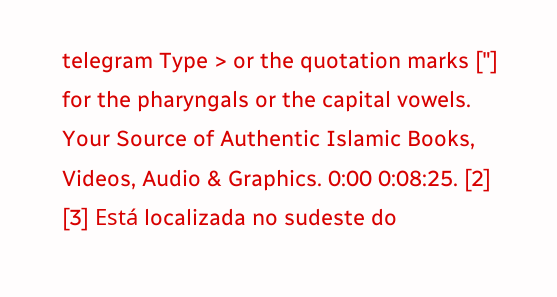telegram Type > or the quotation marks ["] for the pharyngals or the capital vowels. Your Source of Authentic Islamic Books, Videos, Audio & Graphics. 0:00 0:08:25. [2] [3] Está localizada no sudeste do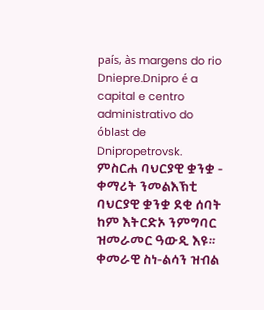país, às margens do rio Dniepre.Dnipro é a capital e centro administrativo do óblast de Dnipropetrovsk. ምስርሐ ባህርያዊ ቋንቋ - ቀማሪት ንመልእኽቲ ባህርያዊ ቋንቋ ደቂ ሰባት ከም እትርድኦ ንምግባር ዝመራመር ዓውዲ እዩ። ቀመራዊ ስነ-ልሳን ዝብል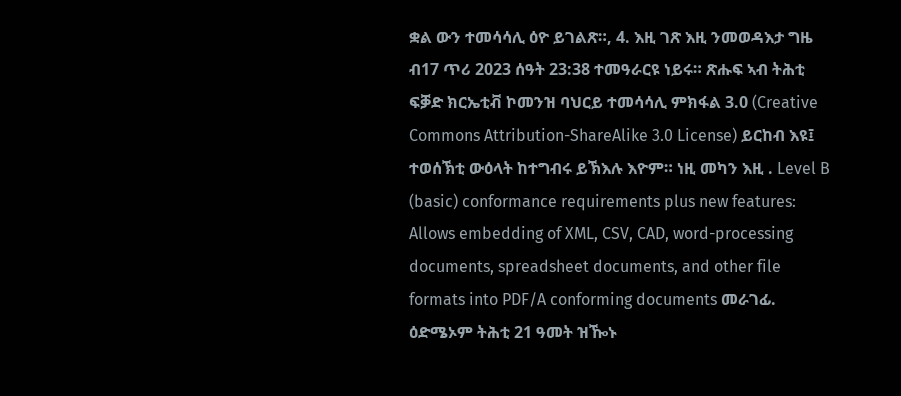ቋል ውን ተመሳሳሊ ዕዮ ይገልጽ።, 4. እዚ ገጽ እዚ ንመወዳእታ ግዜ ብ17 ጥሪ 2023 ሰዓት 23:38 ተመዓራርዩ ነይሩ። ጽሑፍ ኣብ ትሕቲ ፍቓድ ክርኤቲቭ ኮመንዝ ባህርይ ተመሳሳሊ ምክፋል 3.0 (Creative Commons Attribution-ShareAlike 3.0 License) ይርከብ እዩ፤ ተወሰኽቲ ውዕላት ከተግብሩ ይኽእሉ እዮም። ነዚ መካን እዚ . Level B (basic) conformance requirements plus new features: Allows embedding of XML, CSV, CAD, word-processing documents, spreadsheet documents, and other file formats into PDF/A conforming documents መራገፊ. ዕድሜኦም ትሕቲ 21 ዓመት ዝዀኑ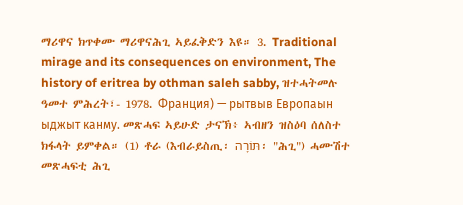ማሪዋና ክጥቀሙ ማሪዋናሕጊ ኣይፈቅድን እዩ። 3. Traditional mirage and its consequences on environment, The history of eritrea by othman saleh sabby, ዝተሓትመሉ ዓመተ ምሕረት፣- 1978. Франция) — рытвыв Европаын ыджыт канму. መጽሓፍ ኣይሁድ ታናኽ፥ ኣብዘን ዝስዕባ ሰለስተ ክፋላት ይምቀል። (1) ቶራ (እብራይስጢ፡ תּוֹרָה፡ "ሕጊ") ሓሙሽተ መጽሓፍቲ ሕጊ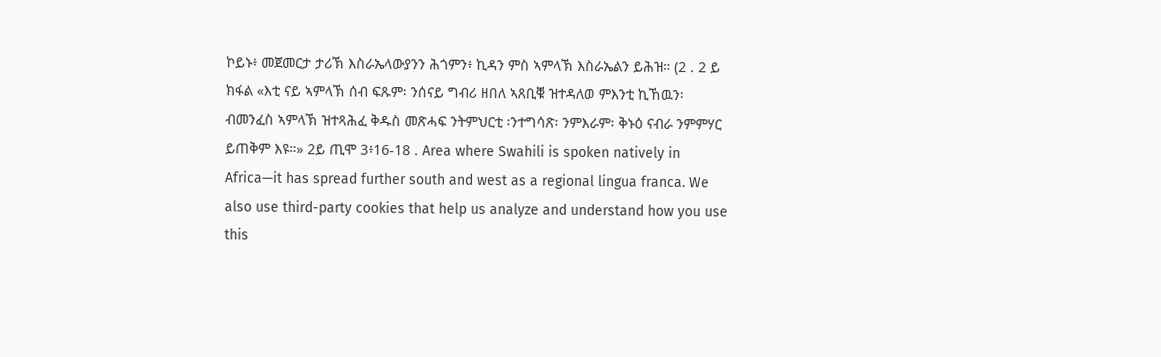ኮይኑ፥ መጀመርታ ታሪኽ እስራኤላውያንን ሕጎምን፥ ኪዳን ምስ ኣምላኽ እስራኤልን ይሕዝ። (2 . 2 ይ ክፋል «እቲ ናይ ኣምላኽ ሰብ ፍጹም፡ ንሰናይ ግብሪ ዘበለ ኣጸቢቑ ዝተዳለወ ምእንቲ ኪኸዉን፡ ብመንፈስ ኣምላኽ ዝተጻሕፈ ቅዱስ መጽሓፍ ንትምህርቲ ፡ንተግሳጽ፡ ንምእራም፡ ቅኑዕ ናብራ ንምምሃር ይጠቅም እዩ።» 2ይ ጢሞ 3፥16-18 . Area where Swahili is spoken natively in Africa—it has spread further south and west as a regional lingua franca. We also use third-party cookies that help us analyze and understand how you use this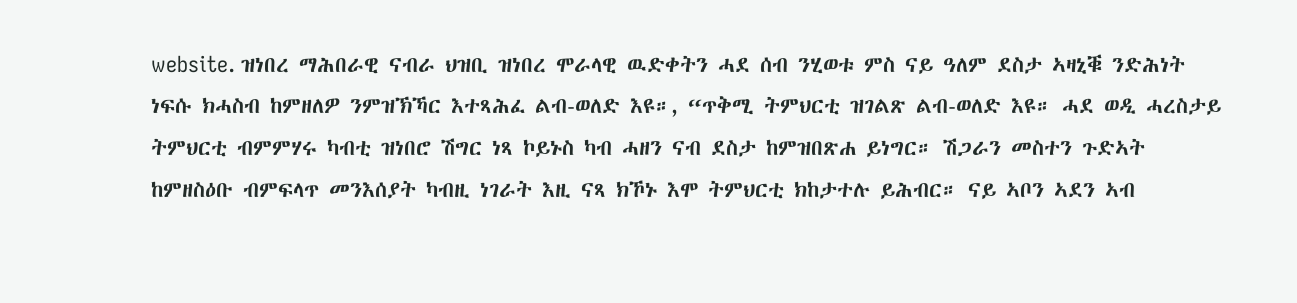website. ዝነበረ ማሕበራዊ ናብራ ህዝቢ ዝነበረ ሞራላዊ ዉድቀትን ሓደ ሰብ ንሂወቱ ምስ ናይ ዓለም ደስታ ኣዛኒቑ ንድሕነት ነፍሱ ክሓስብ ከምዘለዎ ንምዝኽኻር እተጻሕፈ ልብ-ወለድ እዩ።, “ጥቅሚ ትምህርቲ ዝገልጽ ልብ-ወለድ እዩ። ሓደ ወዲ ሓረስታይ ትምህርቲ ብምምሃሩ ካብቲ ዝነበሮ ሽግር ነጻ ኮይኑስ ካብ ሓዘን ናብ ደስታ ከምዝበጽሐ ይነግር። ሽጋራን መስተን ጉድኣት ከምዘስዕቡ ብምፍላጥ መንእሰያት ካብዚ ነገራት እዚ ናጻ ክኾኑ እሞ ትምህርቲ ክከታተሉ ይሕብር። ናይ ኣቦን ኣደን ኣብ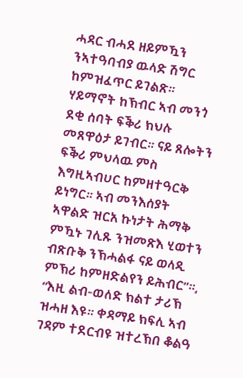ሓዳር ብሓደ ዘይምዃን ንኣተዓባብያ ዉላድ ሽግር ከምዝፈጥር ይገልጽ። ሃይማኖት ከኽብር ኣብ መንጎ ደቂ ሰባት ፍቕሪ ክህሉ መጸዋዕታ ይገብር። ናይ ጸሎትን ፍቕሪ ምህላዉ ምስ እግዚኣብሀር ከምዘተዓርቅ ይነግር። ኣብ መንእሰያት ኣዋልድ ዝርአ ኩነታት ሕማቅ ምዃኑ ገሊጹ ንዝመጽእ ሂወተን ብጽቡቅ ንኽሓልፋ ናይ ወላዲ ምኽሪ ከምዘድልየን ይሕብር”።, “እዚ ልብ-ወለድ ክልተ ታሪኽ ዝሓዘ እዩ። ቀዳማይ ክፍሊ ኣብ ገዳም ተደርብዩ ዝተረኽበ ቆልዓ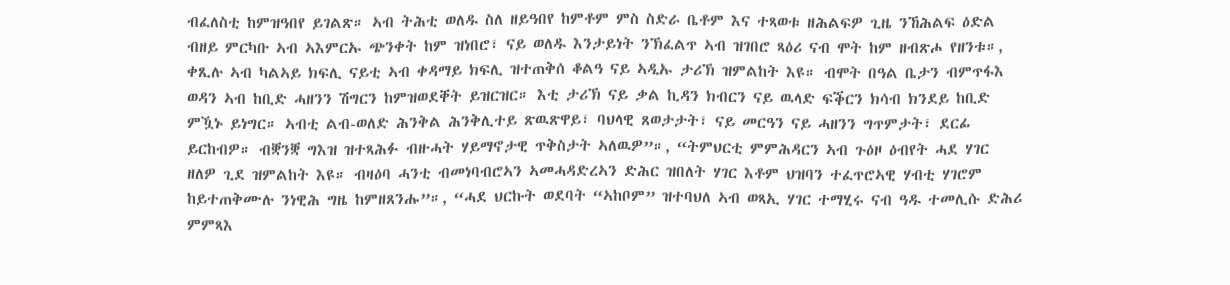ብፈለስቲ ከምዝዓበየ ይገልጽ። ኣብ ትሕቲ ወለዱ ስለ ዘይዓበየ ከምቶም ምስ ስድራ ቤቶም እና ተጻወቱ ዘሕልፍዎ ጊዜ ንኸሕልፍ ዕድል ብዘይ ምርካቡ ኣብ ኣእምርኡ ጭንቀት ከም ዝነበሮ፣ ናይ ወለዱ እንታይነት ንኽፈልጥ ኣብ ዝገበሮ ጻዕሪ ናብ ሞት ከም ዘብጽሖ የዘንቱ።, ቀጺሉ ኣብ ካልኣይ ክፍሊ ናይቲ ኣብ ቀዳማይ ክፍሊ ዝተጠቅሰ ቆልዓ ናይ ኣዲኡ ታሪኽ ዝምልከት እዩ። ብሞት በዓል ቤታን ብምጥፋእ ወዳን ኣብ ከቢድ ሓዘንን ሽግርን ከምዝወደቐት ይዝርዝር። እቲ ታሪኽ ናይ ቃል ኪዳን ክብርን ናይ ዉላድ ፍቕርን ክሳብ ክንደይ ከቢድ ምዃኑ ይነግር። ኣብቲ ልብ-ወለድ ሕንቅል ሕንቅሊተይ ጽዉጽዋይ፣ ባህላዊ ጸወታታት፣ ናይ መርዓን ናይ ሓዘንን ግጥምታት፣ ደርፊ ይርከብዎ። ብቛንቛ ግእዝ ዝተጻሕፉ ብዙሓት ሃይማኖታዊ ጥቅስታት ኣለዉዎ”።, “ትምህርቲ ምምሕዳርን ኣብ ጉዕዞ ዕብየት ሓደ ሃገር ዘለዎ ጊደ ዝምልከት እዩ። ብዛዕባ ሓንቲ ብመነባብሮኣን ኣመሓዳድረኣን ድሕር ዝበለት ሃገር እቶም ህዝባን ተፈጥሮኣዊ ሃብቲ ሃገሮም ከይተጠቅሙሉ ንነዊሕ ግዜ ከምዘጸንሑ”።, “ሓደ ህርኩት ወደባት “ኣከቦም” ዝተባህለ ኣብ ወጻኢ ሃገር ተማሂሩ ናብ ዓዱ ተመሊሱ ድሕሪ ምምጻእ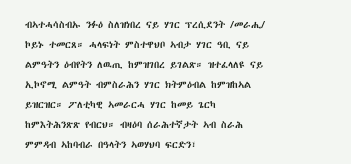ብኣተሓሳስብኡ ንፉዕ ስለዝነበረ ናይ ሃገር ፕረሲደንት /መራሒ/ ኮይኑ ተመርጸ። ሓላፍነት ምስተዋህቦ ኣብታ ሃገር ዓቢ ናይ ልምዓትን ዕብየትን ለዉጢ ከምዝገበረ ይገልጽ። ዝተፈላለዩ ናይ ኢኮኖሚ ልምዓት ብምስራሕን ሃገር ክትምዕብል ከምዝከኣል ይዝርዝር። ፖለቲካዊ ኣመራርሓ ሃገር ከመይ ጌርካ ከምእትሕንጽጽ የብርህ። ብዛዕባ ሰራሕተኛታት ኣብ ስራሕ ምምዳብ ኣከባብራ በዓላትን ኣወሃህባ ፍርድን፣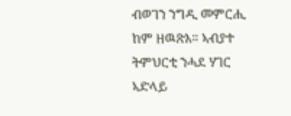ብወገን ንግዲ መምርሒ ከም ዘዉጽእ። ኣብያተ ትምህርቲ ንሓደ ሃገር ኣድላይ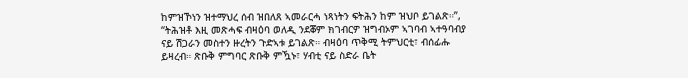ከምዝኾነን ዝተማህረ ሰብ ዝበለጸ ኣመራርሓ ነጻነትን ፍትሕን ከም ዝህቦ ይገልጽ።”, “ትሕዝቶ እዚ መጽሓፍ ብዛዕባ ወለዲ ንደቖም ክገብርዎ ዝግብኦም ኣገባብ ኣተዓባብያ ናይ ሽጋራን መስተን ዙረትን ጉድኣቱ ይገልጽ። ብዛዕባ ጥቅሚ ትምህርቲ፣ ብሰፊሑ ይዛረብ። ጽቡቅ ምግባር ጽቡቅ ምዃኑ፣ ሃብቲ ናይ ስድራ ቤት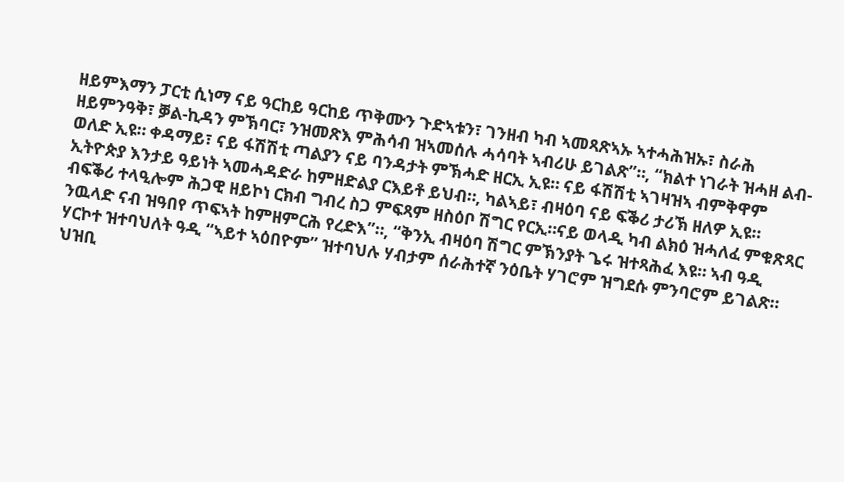ዘይምእማን ፓርቲ ሲነማ ናይ ዓርከይ ዓርከይ ጥቅሙን ጉድኣቱን፣ ገንዘብ ካብ ኣመጻጽኣኡ ኣተሓሕዝኡ፣ ስራሕ ዘይምንዓቅ፣ ቓል-ኪዳን ምኽባር፣ ንዝመጽእ ምሕሳብ ዝኣመሰሉ ሓሳባት ኣብሪሁ ይገልጽ”።, “ክልተ ነገራት ዝሓዘ ልብ-ወለድ ኢዩ። ቀዳማይ፣ ናይ ፋሽሽቲ ጣልያን ናይ ባንዳታት ምኽሓድ ዘርኢ ኢዩ። ናይ ፋሽሽቲ ኣገዛዝኣ ብምቅዋም ኢትዮጵያ እንታይ ዓይነት ኣመሓዳድራ ከምዘድልያ ርእይቶ ይህብ።, ካልኣይ፣ ብዛዕባ ናይ ፍቕሪ ታሪኽ ዘለዎ ኢዩ። ብፍቕሪ ተላዒሎም ሕጋዊ ዘይኮነ ርክብ ግብረ ስጋ ምፍጻም ዘስዕቦ ሽግር የርኢ።ናይ ወላዲ ካብ ልክዕ ዝሓለፈ ምቁጽጻር ንዉላድ ናብ ዝዓበየ ጥፍኣት ከምዘምርሕ የረድእ”።, “ቅንኢ ብዛዕባ ሽግር ምኽንያት ጌሩ ዝተጻሕፈ እዩ። ኣብ ዓዲ ሃርኮተ ዝተባህለት ዓዲ “ኣይተ ኣዕበዮም” ዝተባህሉ ሃብታም ሰራሕተኛ ንዕቤት ሃገሮም ዝግደሱ ምንባሮም ይገልጽ። ህዝቢ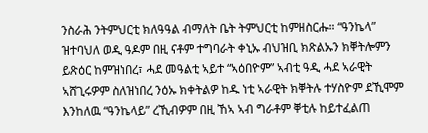ንስራሕ ንትምህርቲ ክለዓዓል ብማለት ቤት ትምህርቲ ከምዘስርሑ። “ዓንኬላ” ዝተባህለ ወዲ ዓዶም በዚ ናቶም ተግባራት ቀኒኡ ብህዝቢ ክጽልኡን ክቐትሎምን ይጽዕር ከምዝነበረ፣ ሓደ መዓልቲ ኣይተ “ኣዕበዮም” ኣብቲ ዓዲ ሓደ ኣራዊት ኣሸጊሩዎም ስለዝነበረ ንዕኡ ክቀትልዎ ከዱ ነቲ ኣራዊት ክቐትሉ ተሃስዮም ደኺሞም እንከለዉ “ዓንኬላይ” ረኺብዎም በዚ ኸኣ ኣብ ግራቶም ቐቲሉ ከይተፈልጠ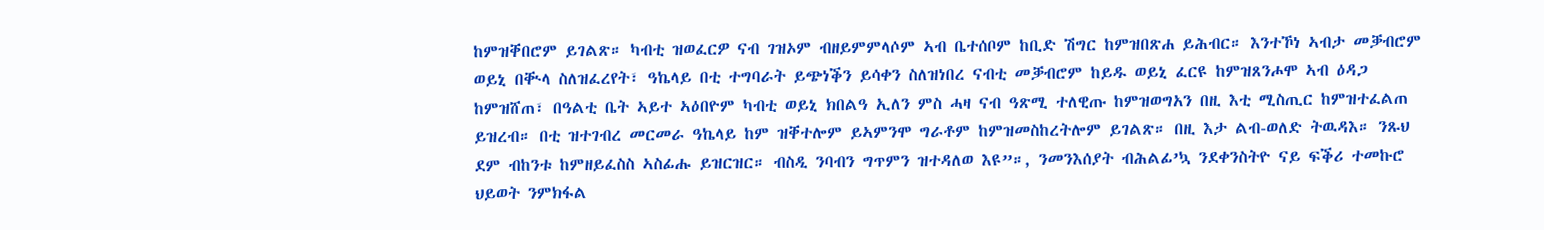ከምዝቐበሮም ይገልጽ። ካብቲ ዝወፈርዎ ናብ ገዝኦም ብዘይምምላሶም ኣብ ቤተሰቦም ከቢድ ሽግር ከምዝበጽሐ ይሕብር። እንተኾነ ኣብታ መቓብሮም ወይኒ በቚላ ስለዝፈረየት፣ ዓኬላይ በቲ ተግባራት ይጭነቕን ይሳቀን ስለዝነበረ ናብቲ መቓብሮም ከይዱ ወይኒ ፈርዩ ከምዝጸንሖሞ ኣብ ዕዳጋ ከምዝሸጠ፣ በዓልቲ ቤት ኣይተ ኣዕበዮም ካብቲ ወይኒ ክበልዓ ኢለን ምስ ሓዛ ናብ ዓጽሚ ተለዊጡ ከምዝወግአን በዚ እቲ ሚስጢር ከምዝተፈልጠ ይዝረብ። በቲ ዝተገብረ መርመራ ዓኬላይ ከም ዝቐተሎም ይኣምንሞ ግራቶም ከምዝመስከረትሎም ይገልጽ። በዚ እታ ልብ-ወለድ ትዉዳእ። ንጹህ ደም ብከንቱ ከምዘይፈስስ ኣስፊሑ ይዝርዝር። ብስዲ ንባብን ግጥምን ዝተዳለወ እዩ”።, ንመንእሰያት ብሕልፊ’ኳ ንደቀንስትዮ ናይ ፍቕሪ ተመኩሮ ህይወት ንምክፋል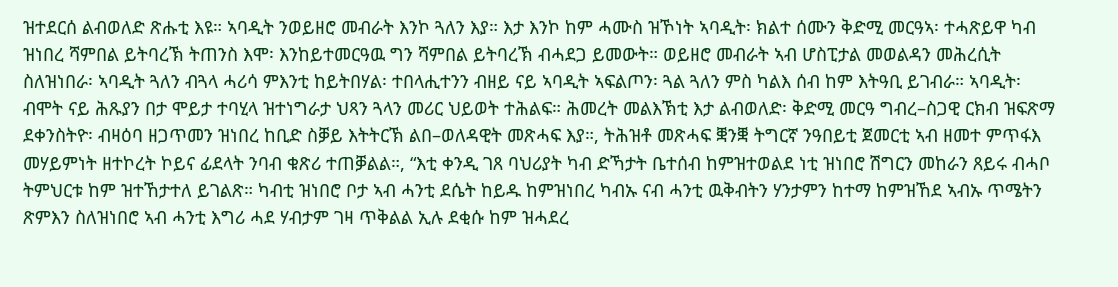ዝተደርሰ ልብወለድ ጽሑቲ እዩ። ኣባዲት ንወይዘሮ መብራት እንኮ ጓለን እያ። እታ እንኮ ከም ሓሙስ ዝኾነት ኣባዲት፡ ክልተ ሰሙን ቅድሚ መርዓኣ፡ ተሓጽይዋ ካብ ዝነበረ ሻምበል ይትባረኽ ትጠንስ እሞ፡ እንከይተመርዓዉ ግን ሻምበል ይትባረኽ ብሓደጋ ይመውት። ወይዘሮ መብራት ኣብ ሆስፒታል መወልዳን መሕረሲት ስለዝነበራ፡ ኣባዲት ጓለን ብጓላ ሓሪሳ ምእንቲ ከይትበሃል፡ ተበላሒተንን ብዘይ ናይ ኣባዲት ኣፍልጦን፡ ጓል ጓለን ምስ ካልእ ሰብ ከም እትዓቢ ይገብራ። ኣባዲት፡ ብሞት ናይ ሕጹያን በታ ሞይታ ተባሂላ ዝተነግራታ ህጻን ጓላን መሪር ህይወት ተሕልፍ። ሕመረት መልእኽቲ እታ ልብወለድ፡ ቅድሚ መርዓ ግብረ–ስጋዊ ርክብ ዝፍጽማ ደቀንስትዮ፡ ብዛዕባ ዘጋጥመን ዝነበረ ከቢድ ስቓይ እትትርኽ ልበ–ወለዳዊት መጽሓፍ እያ።, ትሕዝቶ መጽሓፍ ቛንቛ ትግርኛ ንዓበይቲ ጀመርቲ ኣብ ዘመተ ምጥፋእ መሃይምነት ዘተኮረት ኮይና ፊደላት ንባብ ቁጽሪ ተጠቓልል።, “እቲ ቀንዲ ገጸ ባህሪያት ካብ ድኻታት ቤተሰብ ከምዝተወልደ ነቲ ዝነበሮ ሽግርን መከራን ጸይሩ ብሓቦ ትምህርቱ ከም ዝተኸታተለ ይገልጽ። ካብቲ ዝነበሮ ቦታ ኣብ ሓንቲ ደሴት ከይዱ ከምዝነበረ ካብኡ ናብ ሓንቲ ዉቅብትን ሃንታምን ከተማ ከምዝኸደ ኣብኡ ጥሜትን ጽምእን ስለዝነበሮ ኣብ ሓንቲ እግሪ ሓደ ሃብታም ገዛ ጥቅልል ኢሉ ደቂሱ ከም ዝሓደረ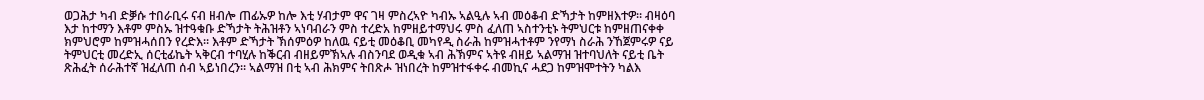ወጋሕታ ካብ ድቓሱ ተበራቢሩ ናብ ዘብሎ ጠፊኡዎ ከሎ እቲ ሃብታም ዋና ገዛ ምስረኣዮ ካብኡ ኣልዒሉ ኣብ መዕቆብ ድኻታት ከምዘእተዎ። ብዛዕባ እታ ከተማን እቶም ምስኡ ዝተዓቁቡ ድኻታት ትሕዝቶን ኣነባብራን ምስ ተረድአ ከምዘይተማህሩ ምስ ፈለጠ ኣስተንቲኑ ትምህርቱ ከምዘጠናቀቀ ክምህሮም ከምዝሓሰበን የረድእ። እቶም ድኻታት ኽሰምዕዎ ከለዉ ናይቲ መዕቆቢ መካየዲ ስራሕ ከምዝሓተቶም ንየማነ ስራሕ ንኸጀምሩዎ ናይ ትምህርቲ መረድኢ ሰርቲፊኬት ኣቅርብ ተባሂሉ ከቕርብ ብዘይምኽኣሉ ብስንባደ ወዲቁ ኣብ ሕኽምና ኣትዩ ብዘይ ኣልማዝ ዝተባህለት ናይቲ ቤት ጽሕፈት ሰራሕተኛ ዝፈለጠ ሰብ ኣይነበረን። ኣልማዝ በቲ ኣብ ሕክምና ትበጽሖ ዝነበረት ከምዝተፋቀሩ ብመኪና ሓደጋ ከምዝሞተትን ካልእ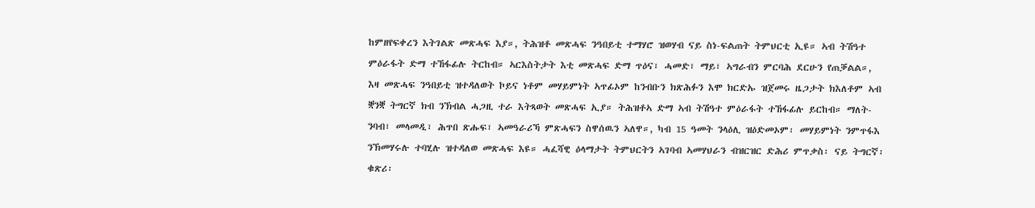ከምዘየፍቀረን እትገልጽ መጽሓፍ እያ።, ትሕዝቶ መጽሓፍ ንዓበይቲ ተማሃሮ ዝወሃብ ናይ ስነ-ፍልጠት ትምህርቲ ኢዩ። ኣብ ትሽዓተ ምዕራፋት ድማ ተኸፋፊሉ ትርከብ። ኣርእስትታት እቲ መጽሓፍ ድማ ጥዕና፣ ሓመድ፣ ማይ፣ ኣግራብን ምርባሕ ደርሁን የጠቓልል።, እዛ መጽሓፍ ንዓበይቲ ዝተዳለወት ኮይና ነቶም መሃይምነት ኣጥፊኦም ከንብቡን ክጽሕፉን እሞ ክርድኡ ዝጀመሩ ዜጋታት ክእለቶም ኣብ ቛንቛ ትግርኛ ክብ ንኽብል ሓጋዚ ተራ እትጻወት መጽሓፍ ኢያ። ትሕዝቶኣ ድማ ኣብ ትሽዓተ ምዕራፋት ተኸፋፊሉ ይርከብ። ማለት-ንባብ፣ መላመዲ፣ ሕጥበ ጽሑፍ፣ ኣመዓራሪኻ ምጽሓፍን ስዋሰዉን ኣለዋ።, ካብ 15 ዓመት ንላዕሊ ዝዕድመኦም፡ መሃይምነት ንምጥፋእ ንኽመሃሩሉ ተባሂሉ ዝተዳለወ መጽሓፍ እዩ። ሓፈሻዊ ዕላማታት ትምህርትን ኣገባብ ኣመሃህራን ብዝርዝር ድሕሪ ምጥቃስ፡ ናይ ትግርኛ፡ ቁጽሪ፡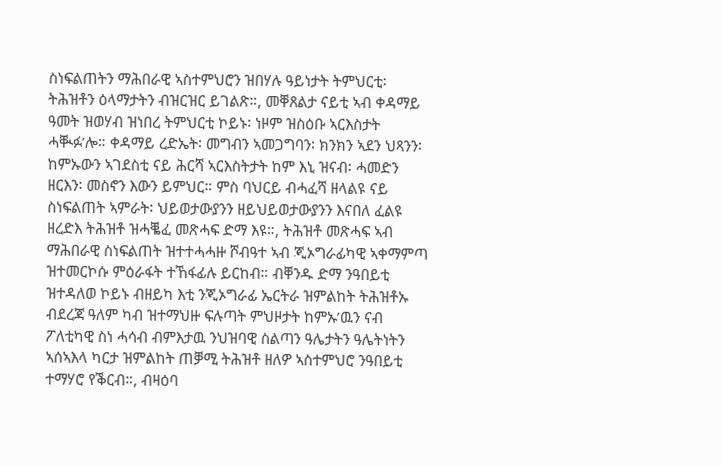ስነፍልጠትን ማሕበራዊ ኣስተምህሮን ዝበሃሉ ዓይነታት ትምህርቲ፡ ትሕዝቶን ዕላማታትን ብዝርዝር ይገልጽ።, መቐጸልታ ናይቲ ኣብ ቀዳማይ ዓመት ዝወሃብ ዝነበረ ትምህርቲ ኮይኑ፡ ነዞም ዝስዕቡ ኣርእስታት ሓቚፉ’ሎ። ቀዳማይ ረድኤት፡ መግብን ኣመጋግባን፡ ክንክን ኣደን ህጻንን፡ ከምኡውን ኣገደስቲ ናይ ሕርሻ ኣርእስትታት ከም እኒ ዝናብ፡ ሓመድን ዘርእን፡ መስኖን እውን ይምህር። ምስ ባህርይ ብሓፈሻ ዘላልዩ ናይ ስነፍልጠት ኣምራት፡ ህይወታውያንን ዘይህይወታውያንን እናበለ ፈልዩ ዘረድእ ትሕዝቶ ዝሓቘፈ መጽሓፍ ድማ እዩ።, ትሕዝቶ መጽሓፍ ኣብ ማሕበራዊ ስነፍልጠት ዝተተሓሓዙ ሾብዓተ ኣብ ጂኦግራፊካዊ ኣቀማምጣ ዝተመርኮሱ ምዕራፋት ተኸፋፊሉ ይርከብ። ብቐንዱ ድማ ንዓበይቲ ዝተዳለወ ኮይኑ ብዘይካ እቲ ንጂኦግራፊ ኤርትራ ዝምልከት ትሕዝቶኡ ብደረጃ ዓለም ካብ ዝተማህዙ ፍሉጣት ምህዞታት ከምኡ’ዉን ናብ ፖለቲካዊ ስነ ሓሳብ ብምእታዉ ንህዝባዊ ስልጣን ዓሌታትን ዓሌትነትን ኣሰኣእላ ካርታ ዝምልከት ጠቓሚ ትሕዝቶ ዘለዎ ኣስተምህሮ ንዓበይቲ ተማሃሮ የቕርብ።, ብዛዕባ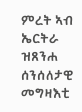ምረት ኣብ ኤርትራ ዝጸንሐ ሰንሰለታዊ መግዛእቲ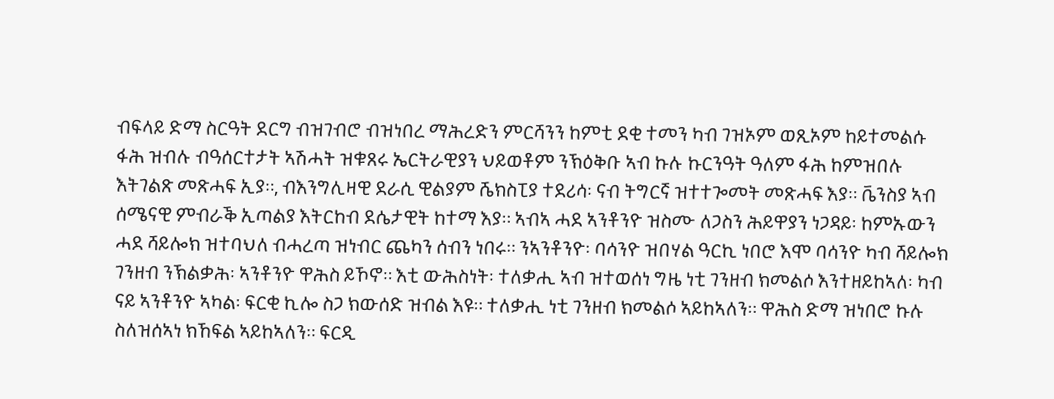ብፍላይ ድማ ስርዓት ደርግ ብዝገብሮ ብዝነበረ ማሕረድን ምርሻንን ከምቲ ደቂ ተመን ካብ ገዝኦም ወጺኦም ከይተመልሱ ፋሕ ዝብሉ ብዓሰርተታት ኣሽሓት ዝቁጸሩ ኤርትራዊያን ህይወቶም ንኽዕቅቡ ኣብ ኩሉ ኩርንዓት ዓለም ፋሕ ከምዝበሉ እትገልጽ መጽሓፍ ኢያ።, ብእንግሊዛዊ ደራሲ ዊልያም ሼክስፒያ ተደሪሳ፡ ናብ ትግርኛ ዝተተጐመት መጽሓፍ እያ። ቬንስያ ኣብ ሰሜናዊ ምብራቕ ኢጣልያ እትርከብ ደሴታዊት ከተማ እያ። ኣብኣ ሓደ ኣንቶንዮ ዝስሙ ለጋስን ሕይዋያን ነጋዳይ፡ ከምኡውን ሓደ ሻይሎክ ዝተባህለ ብሓረጣ ዝነብር ጨካን ሰብን ነበሩ። ንኣንቶንዮ፡ ባሳንዮ ዝበሃል ዓርኪ ነበሮ እሞ ባሳንዮ ካብ ሻይሎክ ገንዘብ ንኽልቃሕ፡ ኣንቶንዮ ዋሕስ ይኾኖ። እቲ ውሕስነት፡ ተለቃሒ ኣብ ዝተወሰነ ግዜ ነቲ ገንዘብ ክመልሶ እንተዘይከኣለ፡ ካብ ናይ ኣንቶንዮ ኣካል፡ ፍርቂ ኪሎ ስጋ ክውሰድ ዝብል እዩ። ተለቃሒ ነቲ ገንዘብ ክመልሶ ኣይከኣለን። ዋሕስ ድማ ዝነበሮ ኩሉ ስለዝሰኣነ ክኸፍል ኣይከኣለን። ፍርዲ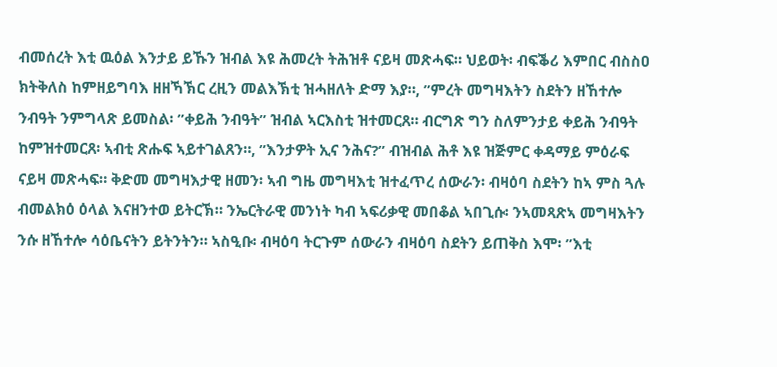ብመሰረት እቲ ዉዕል እንታይ ይኹን ዝብል እዩ ሕመረት ትሕዝቶ ናይዛ መጽሓፍ። ህይወት፡ ብፍቕሪ እምበር ብስስዐ ክትቅለስ ከምዘይግባእ ዘዘኻኽር ረዚን መልእኽቲ ዝሓዘለት ድማ እያ።, ”ምረት መግዛእትን ስደትን ዘኸተሎ ንብዓት ንምግላጽ ይመስል፡ ”ቀይሕ ንብዓት” ዝብል ኣርእስቲ ዝተመርጸ። ብርግጽ ግን ስለምንታይ ቀይሕ ንብዓት ከምዝተመርጸ፡ ኣብቲ ጽሑፍ ኣይተገልጸን።, ”እንታዎት ኢና ንሕና?” ብዝብል ሕቶ እዩ ዝጅምር ቀዳማይ ምዕራፍ ናይዛ መጽሓፍ። ቅድመ መግዛእታዊ ዘመን፡ ኣብ ግዜ መግዛእቲ ዝተፈጥረ ሰውራን፡ ብዛዕባ ስደትን ከኣ ምስ ጓሉ ብመልክዕ ዕላል እናዘንተወ ይትርኽ። ንኤርትራዊ መንነት ካብ ኣፍሪቃዊ መበቆል ኣበጊሱ፡ ንኣመጻጽኣ መግዛእትን ንሱ ዘኸተሎ ሳዕቤናትን ይትንትን። ኣስዒቡ፡ ብዛዕባ ትርጉም ሰውራን ብዛዕባ ስደትን ይጠቅስ እሞ፡ ”እቲ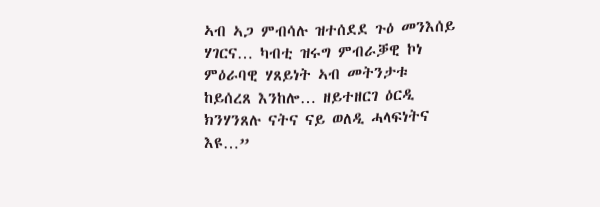ኣብ ኣጋ ምብሳሉ ዝተሰደደ ጉዕ መንእሰይ ሃገርና… ካብቲ ዝሩግ ምብራቓዊ ኮነ ምዕራባዊ ሃጸይነት ኣብ መትንታቱ ከይሰረጸ እንከሎ… ዘይተዘርገ ዕርዲ ክንሃንጸሉ ናትና ናይ ወለዲ ሓላፍነትና እዩ…”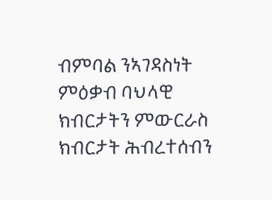ብምባል ንኣገዳስነት ምዕቃብ ባህላዊ ክብርታትን ምውርራስ ክብርታት ሕብረተሰብን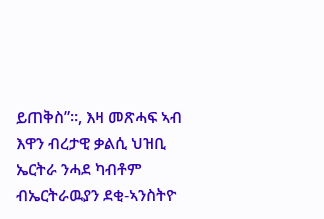ይጠቅስ”።, እዛ መጽሓፍ ኣብ እዋን ብረታዊ ቃልሲ ህዝቢ ኤርትራ ንሓደ ካብቶም ብኤርትራዉያን ደቂ-ኣንስትዮ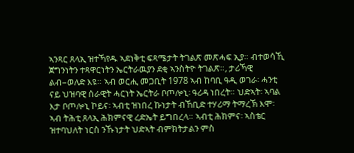ኣንጻር ጸላኢ ዝተኻየዱ ኣደነቅቲ ፍጻሜታት ትገልጽ መጽሓፍ ኢያ። ብተወሳኺ ጀግንነትን ተጻዋርነትን ኤርትራዉያን ደቂ ኣንስትዮ ትገልጽ።, ታሪኻዊ ልብ–ወለድ እዩ። ኣብ ወርሒ መጋቢት 1978 ኣብ ከባቢ ዓዲ ወገራ፡ ሓንቲ ናይ ህዝባዊ ሰራዊት ሓርነት ኤርትራ ቦጦሎኒ፡ ዓሪዳ ነበረት። ህድኣት፡ ኣባል እታ ቦጦሎኒ ኮይና፡ ኣብቲ ዝነበረ ኩነታት ብኸቢድ ተሃሪማ ትማረኽ እሞ፡ ኣብ ትሕቲ ጸላኢ ሕክምናዊ ረድኤት ይግበረላ። ኣብቲ ሕክምና፡ ኣስቴር ዝተባህለት ነርስ ንኹነታት ህድኣት ብምክትታልን ምስ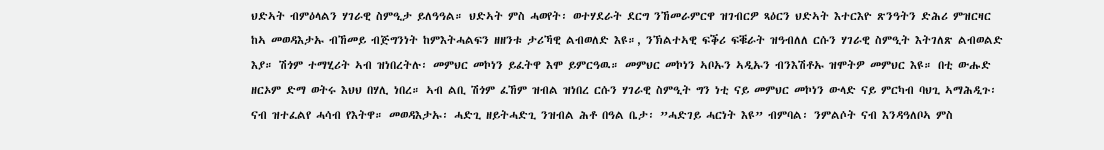ህድኣት ብምዕላልን ሃገራዊ ስምዒታ ይለዓዓል። ህድኣት ምስ ሓወየት፡ ወተሃደራት ደርግ ንኸመራምርዋ ዝገብርዎ ጻዕርን ህድኣት እተርእዮ ጽንዓትን ድሕሪ ምዝርዛር ከኣ መወዳእታኡ ብኸመይ ብጅግንነት ከምእትሓልፍን ዘዘንቱ ታሪኻዊ ልብወለድ እዩ።, ንኽልተኣዊ ፍቕሪ ፍቑራት ዝዓብለለ ርሱን ሃገራዊ ስምዒት እትገለጽ ልብወልድ እያ። ሽጎም ተማሂሪት ኣብ ዝነበረትሉ፡ መምህር መኮነን ይፈትዋ እሞ ይምርዓዉ። መምህር መኮነን ኣቦኡን ኣዲኡን ብንእሽቶኡ ዝሞትዎ መምህር እዩ። በቲ ውሑድ ዘርኦም ድማ ወትሩ እህህ በሃሊ ነበረ። ኣብ ልቢ ሽጎም ፈኸም ዝብል ዝነበረ ርሱን ሃገራዊ ስምዒት ግን ነቲ ናይ መምህር መኮነን ውላድ ናይ ምርካብ ባህጊ ኣማሕዲጉ፡ ናብ ዝተፈልየ ሓሳብ የእትዋ። መወዳእታኡ፡ ሓድጊ ዘይትሓድጊ ንዝብል ሕቶ በዓል ቤታ፡ ”ሓድገይ ሓርነት እዩ” ብምባል፡ ንምልሶት ናብ እንዳዓለቦኣ ምስ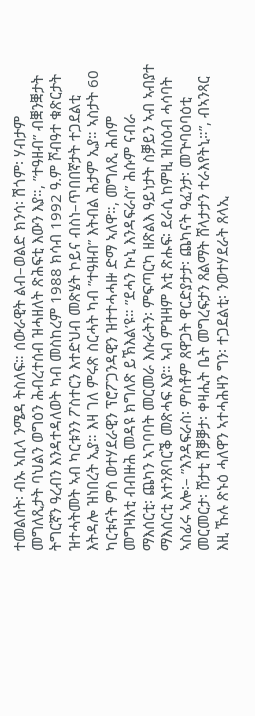ተመልሰት፡ ብኡ ኣቢላ ንሜዳ ትስለፍ። ሰውራዊት ልብ–ወልድ ክንሳ፡ ሽጎም፡ ሃብታም መግለጺታት ባህልን ወግዕን ሕብረተሰብ ዝሓዘለት ጽሕፍቲ እውን እያ።, ”ተዓዘብ” ብቛንቛታት ትግርኛን ዓረብን እንዳተዳለወት ካብ መስከረም 1988 ክሳብ 1992 ዓ.ም ሾብዓተ ቁጽርታት ዝተሓትመት ኣብ ካርቱንን ፖስተርን እተድህብ መጽሄት ኮይና ብስነ–ጥበበኛታት ተጋደልቲ እትዳሎ ዝነበረት ኢያ። እዛ ገለ ምሩጽ ስርሓት ካብ ”ተዓዘብ” እትብል ሕታም ኢያ። ኣስታት 60 ካርቱናት ምስ ወተሃደራዊን ፕሮፖጋንዳዊን ዝተተሓሓዙ ድማ ኣለዋ።, መግለጺ ሕሰም መግዛእቲ ብብዙሕ መዳዩ ክግለጽ ይኽእል’ዩ። ”ደሓን ኩኒ እንዳፍራስ” ሕሱም ናብራ ማእሰርቲ፡ ጨካን ኣገባባት መርመራ እሱራትን፡ ምፍጣርካ ዘጽልእ ዓይነታት ስቓይን ኣብ ኣብያተ ማእሰርቲ እተንጸባርቕ መጽሓፍ እያ። ኣብ ምዝዛም እቲ ጽሑፍ፡ ደራሲ ከምዚ ዝስዕብ ሓሳባት ኣስፊሩ ኣሎ፡– ”እንዳፍራስ፡ ምስቶም ጸዋጋት ዋርድያታታ፡ ጨካናት ዓፈንታ፡ መጕባዕባዕቲ መርመርታ፡ ሸታቲ ሽቓቓታ፡ ቀዛሒት ቤት መግረፍታን ጸልማት ሸላታታን ተራእየትኒ።”, ብኣንጻር እዚ ኹሉ ጽኑዕ ሓለዋን ኣተሓሕዛን ግን፡ ተጋደልቲ፡ ንወተሃደራት ጸላኢ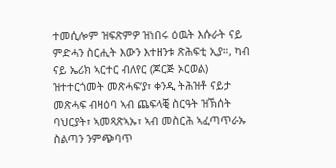ተመሲሎም ዝፍጽምዎ ዝነበሩ ዕዉት እሱራት ናይ ምድሓን ስርሒት እውን እተዘንቱ ጽሕፍቲ ኢያ።, ካብ ናይ ኤሪክ ኣርተር ብለየር (ጆርጅ ኦርወል) ዝተተርጎመት መጽሓፍ’ያ፣ ቀንዲ ትሕዝቶ ናይታ መጽሓፍ ብዛዕባ ኣብ ጨፍላቒ ስርዓት ዝኽሰት ባህርያት፣ ኣመጻጽኣኡ፣ ኣብ መስርሕ ኣፈጣጥራኡ ስልጣን ንምጭባጥ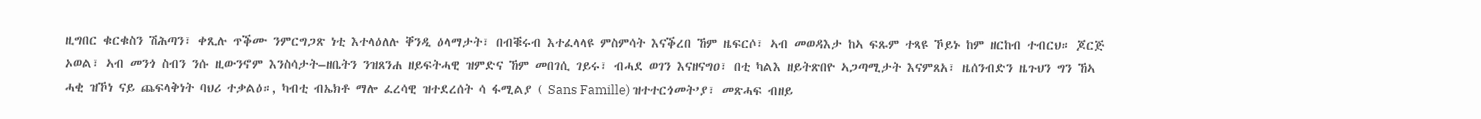ዚግበር ቁርቁስን ሽሕጣን፣ ቀጺሉ ጥቕሙ ንምርግጋጽ ነቲ እተላዕለሉ ቐንዲ ዕላማታት፣ በብቑሩብ እተፈላላዩ ምስምሳት እናቕረበ ኸም ዜፍርሶ፣ ኣብ መወዳእታ ከኣ ፍጹም ተጻዩ ኾይኑ ከም ዘርከብ ተብርህ። ጆርጅ ኦወል፣ ኣብ መንጎ ስብን ንሱ ዚውንኖም እንስሳታት–ዘቤትን ንዝጸንሐ ዘይፍትሓዊ ዝምድና ኸም መበገሲ ገይሩ፣ ብሓደ ወገን እናዘናግዐ፣ በቲ ካልእ ዘይትጽበዮ ኣጋጣሚታት እናምጸአ፣ ዜሰንብድን ዜጉህን ግን ኸኣ ሓቂ ዝኾነ ናይ ጨፍላቅነት ባህሪ ተቃልዕ።, ካብቲ ብኤክቶ ማሎ ፈረሳዊ ዝተደረሰት ሳ ፋሚልያ ( Sans Famille) ዝተተርጎመት’ያ፣ መጽሓፍ ብዘይ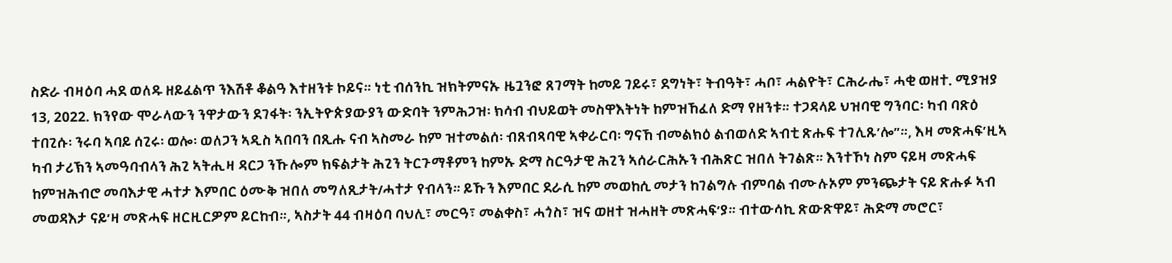ስድራ ብዛዕባ ሓደ ወለዱ ዘይፈልጥ ንእሽቶ ቆልዓ እተዘንቱ ኮይና። ነቲ ብሰንኪ ዝክትምናኡ ዜጓንፎ ጸገማት ከመይ ገይሩ፣ ደግነት፣ ትብዓት፣ ሓቦ፣ ሓልዮት፣ ርሕራሔ፣ ሓቂ ወዘተ. ሚያዝያ 13, 2022. ክንየው ሞራላውን ንዋታውን ደገፋት፡ ንኢትዮጵያውያን ውድባት ንምሕጋዝ፡ ክሳብ ብህይወት መስዋእትነት ከምዝኸፈለ ድማ የዘንቱ። ተጋዳላይ ህዝባዊ ግንባር፡ ካብ ባጽዕ ተበጊሱ፡ ንሩባ ኣባይ ሰጊሩ፡ ወሎ፡ ወለጋን ኣዲስ ኣበባን በጺሑ ናብ ኣስመራ ከም ዝተመልሰ፡ ብጸብጻባዊ ኣቀራርባ፡ ግናኸ ብመልክዕ ልብወለድ ኣብቲ ጽሑፍ ተገሊጹ’ሎ”።, እዛ መጽሓፍ’ዚኣ ካብ ታሪኽን ኣመዓባብላን ሕጊ ኣትሒዛ ዳርጋ ንኹሎም ክፍልታት ሕጊን ትርጉማቶምን ከምኡ ድማ ስርዓታዊ ሕጊን ኣሰራርሕኡን ብሕጽር ዝበለ ትገልጽ። እንተኾነ ስም ናይዛ መጽሓፍ ከምዝሕብሮ መባእታዊ ሓተታ እምበር ዕሙቅ ዝበለ መግለጺታት/ሓተታ የብላን። ይኹን እምበር ደራሲ ከም መወከሲ መታን ከገልግሉ ብምባል ብሙሉኦም ምንጭታት ናይ ጽሑፉ ኣብ መወዳእታ ናይ’ዛ መጽሓፍ ዘርዚርዎም ይርከብ።, ኣስታት 44 ብዛዕባ ባህሊ፣ መርዓ፣ መልቀስ፣ ሓጎስ፣ ዝና ወዘተ ዝሓዘት መጽሓፍ’ያ። ብተውሳኪ ጽውጽዋይ፣ ሕድማ መሮር፣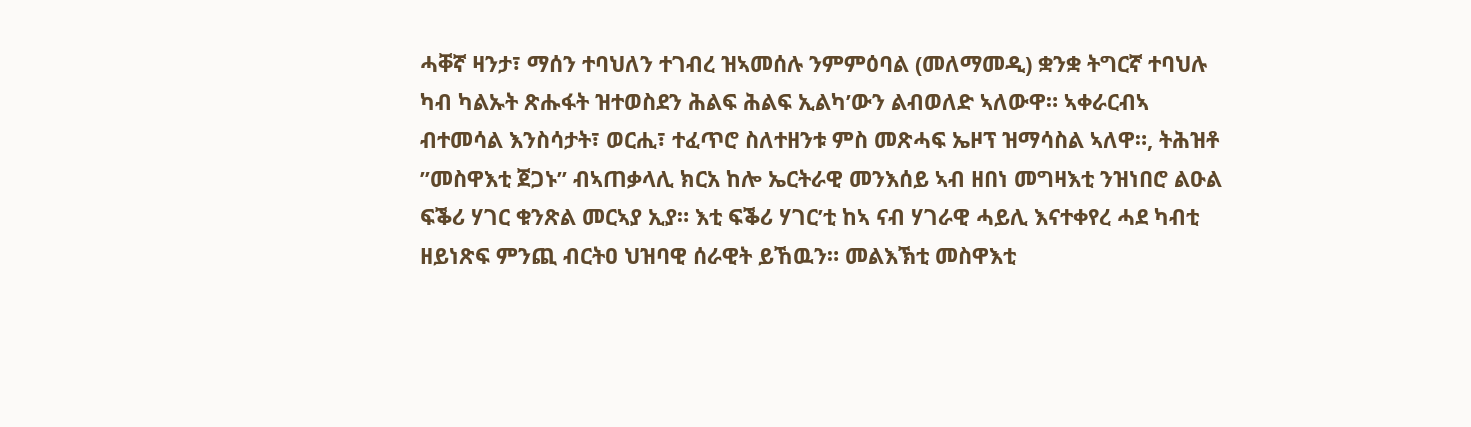ሓቐኛ ዛንታ፣ ማሰን ተባህለን ተገብረ ዝኣመሰሉ ንምምዕባል (መለማመዲ) ቋንቋ ትግርኛ ተባህሉ ካብ ካልኡት ጽሑፋት ዝተወስደን ሕልፍ ሕልፍ ኢልካ’ውን ልብወለድ ኣለውዋ። ኣቀራርብኣ ብተመሳል እንስሳታት፣ ወርሒ፣ ተፈጥሮ ስለተዘንቱ ምስ መጽሓፍ ኤዞፕ ዝማሳስል ኣለዋ።, ትሕዝቶ ”መስዋእቲ ጀጋኑ” ብኣጠቃላሊ ክርአ ከሎ ኤርትራዊ መንእሰይ ኣብ ዘበነ መግዛእቲ ንዝነበሮ ልዑል ፍቕሪ ሃገር ቁንጽል መርኣያ ኢያ። እቲ ፍቕሪ ሃገር’ቲ ከኣ ናብ ሃገራዊ ሓይሊ እናተቀየረ ሓደ ካብቲ ዘይነጽፍ ምንጪ ብርትዐ ህዝባዊ ሰራዊት ይኸዉን። መልእኽቲ መስዋእቲ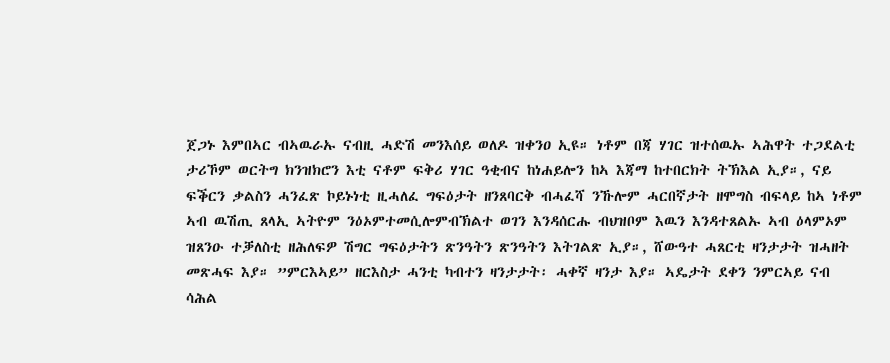ጀጋኑ እምበኣር ብኣዉራኡ ናብዚ ሓድሽ መንእሰይ ወለዶ ዝቀንዐ ኢዩ። ነቶም በጃ ሃገር ዝተሰዉኡ ኣሕዋት ተጋደልቲ ታሪኾም ወርትግ ክንዝክሮን እቲ ናቶም ፍቅሪ ሃገር ዓቂብና ከነሐይሎን ከኣ እጃማ ከተበርክት ትኽእል ኢያ።, ናይ ፍቕርን ቃልስን ሓንፈጽ ኮይኑነቲ ዚሓለፈ ግፍዕታት ዘንጸባርቅ ብሓፈሻ ንኹሎም ሓርበኛታት ዘሞግስ ብፍላይ ከኣ ነቶም ኣብ ዉሽጢ ጸላኢ ኣትዮም ንዕኦምተመሲሎምብኽልተ ወገን እንዳሰርሑ ብህዝቦም እዉን እንዳተጸልኡ ኣብ ዕላምኦም ዝጸንዑ ተቓለስቲ ዘሕለፍዎ ሽግር ግፍዕታትን ጽንዓትን ጽንዓትን እትገልጽ ኢያ።, ሸውዓተ ሓጸርቲ ዛንታታት ዝሓዘት መጽሓፍ እያ። ”ምርእኣይ” ዘርእስታ ሓንቲ ካብተን ዛንታታት፡ ሓቀኛ ዛንታ እያ። ኣዴታት ደቀን ንምርኣይ ናብ ሳሕል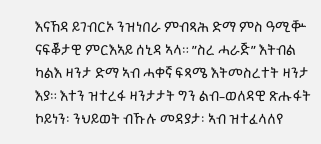እናኸዳ ይገብርኦ ንዝነበራ ምብጻሕ ድማ ምስ ዓሚቝ ናፍቖታዊ ምርእኣይ ሰኒዳ ኣላ። ”ስረ ሓራጅ” እትብል ካልእ ዛንታ ድማ ኣብ ሓቀኛ ፍጻሜ እትመስረተት ዛንታ እያ። እተን ዝተረፋ ዛንታታት ግን ልብ–ወለዳዊ ጽሑፋት ኮይነን፡ ንህይወት ብኹሉ መዳያታ፡ ኣብ ዝተፈላለየ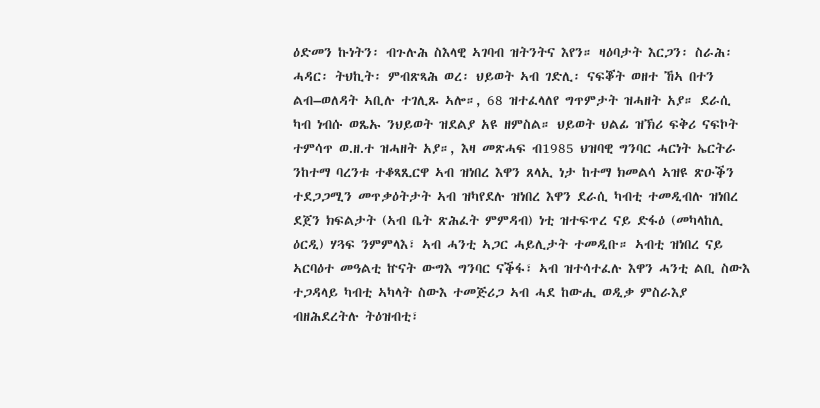ዕድመን ኩነትን፡ ብጉሉሕ ስእላዊ ኣገባብ ዝትንትና እየን። ዛዕባታት እርጋን፡ ስራሕ፡ ሓዳር፡ ትህኪት፡ ምብጽጻሕ ወረ፡ ህይወት ኣብ ገድሊ፡ ናፍቖት ወዘተ ኸኣ በተን ልብ–ወለዳት ኣቢሉ ተገሊጹ ኣሎ።, 68 ዝተፈላለየ ግጥምታት ዝሓዘት አያ። ደራሲ ካብ ነብሱ ወጼኡ ንህይወት ዝደልያ አዩ ዘምስል። ህይወት ህልፊ ዝኽሪ ፍቅሪ ናፍኮት ተምሳጥ ወ.ዘ.ተ ዝሓዘት አያ።, እዛ መጽሓፍ ብ1985 ህዝባዊ ግንባር ሓርነት ኤርትራ ንከተማ ባረንቱ ተቆጻጺርዋ ኣብ ዝነበረ እዋን ጸላኢ ነታ ከተማ ክመልሳ ኣዝዩ ጽዑቕን ተደጋጋሚን መጥቃዕትታት ኣብ ዝካየደሉ ዝነበረ እዋን ደራሲ ካብቲ ተመዲብሉ ዝነበረ ደጀን ክፍልታት (ኣብ ቤት ጽሕፈት ምምዳብ) ነቲ ዝተፍጥረ ናይ ድፋዕ (መካላከሊ ዕርዲ) ሃጓፍ ንምምላእ፣ ኣብ ሓንቲ ኣጋር ሓይሊታት ተመዲቡ። ኣብቲ ዝነበረ ናይ ኣርባዕተ መዓልቲ ኵናት ውግእ ግንባር ናቕፋ፣ ኣብ ዝተሳተፈሉ እዋን ሓንቲ ልቢ ስውእ ተጋዳላይ ካብቲ ኣካላት ስውእ ተመጅሪጋ ኣብ ሓደ ከውሒ ወዲቃ ምስራእያ ብዘሕደረትሉ ትዕዝብቲ፣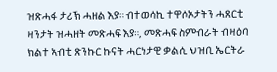ዝጽሓፋ ታሪኽ ሓዘል እያ። ብተወሳኪ ተዋሶኦታትን ሓጸርቲ ዛንታት ዝሓዘት መጽሓፍ እያ።, መጽሓፍ ስምብራት ብዛዕባ ክልተ ኣብቲ ጽንኩር ኩናት ሓርነታዊ ቃልሲ ህዝቢ ኤርትራ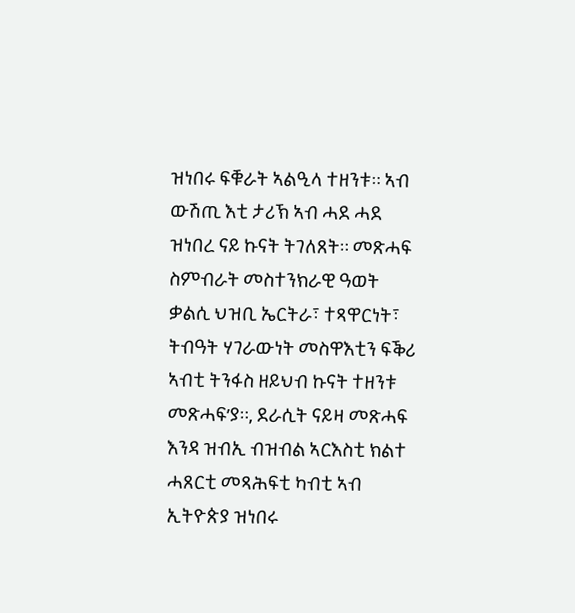ዝነበሩ ፍቑራት ኣልዒላ ተዘንቱ። ኣብ ውሽጢ እቲ ታሪኽ ኣብ ሓደ ሓደ ዝነበረ ናይ ኩናት ትገለጸት። መጽሓፍ ስምብራት መስተንክራዊ ዓወት ቃልሲ ህዝቢ ኤርትራ፣ ተጻዋርነት፣ ትብዓት ሃገራውነት መስዋእቲን ፍቕሪ ኣብቲ ትንፋስ ዘይህብ ኩናት ተዘንቱ መጽሓፍ’ያ።, ደራሲት ናይዛ መጽሓፍ እንዳ ዝብኢ ብዝብል ኣርእስቲ ክልተ ሓጸርቲ መጻሕፍቲ ካብቲ ኣብ ኢትዮጵያ ዝነበሩ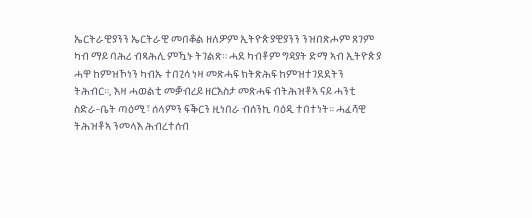ኤርትራዊያንን ኤርትራዊ መበቆል ዘለዎም ኢትዮጵያዊያንን ንዝበጽሖም ጸገም ካብ ማይ ባሕሪ ብጻሕሊ ምዃኑ ትገልጽ። ሓደ ካብቶም ግዳያት ድማ ኣብ ኢትዮጵያ ሓዋ ከምዝኾነን ካብኡ ተበጊሳ ነዛ መጽሓፍ ክትጽሕፍ ከምዝተገደደትን ትሕብር።, እዛ ሓወልቲ መቓብረይ ዘርእስታ መጽሓፍ ብትሕዝቶኣ ናይ ሓንቲ ስድራ-ቤት ጣዕሚ፣ ሰላምን ፍቕርን ዚነበራ ብሰንኪ ባዕዲ ተበተነት። ሓፈሻዊ ትሕዝቶኣ ንመላእ ሕብረተሰብ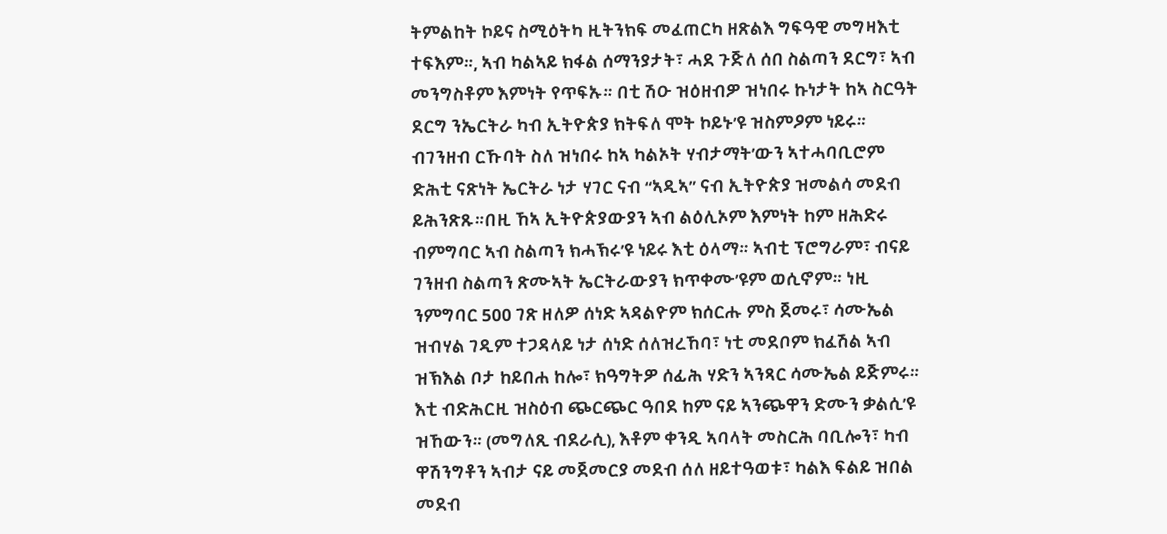ትምልከት ኮይና ስሚዕትካ ዚትንክፍ መፈጠርካ ዘጽልእ ግፍዓዊ መግዛእቲ ተፍእም።, ኣብ ካልኣይ ክፋል ሰማንያታት፣ ሓደ ጉጅለ ሰበ ስልጣን ደርግ፣ ኣብ መንግስቶም እምነት የጥፍኡ። በቲ ሽዑ ዝዕዘብዎ ዝነበሩ ኩነታት ከኣ ስርዓት ደርግ ንኤርትራ ካብ ኢትዮጵያ ክትፍለ ሞት ኮይኑ’ዩ ዝስምዖም ነይሩ። ብገንዘብ ርኹባት ስለ ዝነበሩ ከኣ ካልኦት ሃብታማት’ውን ኣተሓባቢሮም ድሕቲ ናጽነት ኤርትራ ነታ ሃገር ናብ “ኣዲኣ” ናብ ኢትዮጵያ ዝመልሳ መደብ ይሕንጽጹ።በዚ ኸኣ ኢትዮጵያውያን ኣብ ልዕሊኦም እምነት ከም ዘሕድሩ ብምግባር ኣብ ስልጣን ክሓኽሩ’ዩ ነይሩ እቲ ዕላማ። ኣብቲ ፕሮግራም፣ ብናይ ገንዘብ ስልጣን ጽሙኣት ኤርትራውያን ክጥቀሙ’ዩም ወሲኖም። ነዚ ንምግባር 500 ገጽ ዘለዎ ሰነድ ኣዳልዮም ክሰርሑ ምስ ጀመሩ፣ ሳሙኤል ዝብሃል ገዲም ተጋዳላይ ነታ ሰነድ ሰለዝረኸባ፣ ነቲ መደቦም ክፈሽል ኣብ ዝኽእል ቦታ ከይበሐ ከሎ፣ ክዓግትዎ ሰፊሕ ሃድን ኣንጻር ሳሙኤል ይጅምሩ። እቲ ብድሕርዚ ዝስዕብ ጭርጭር ዓበደ ከም ናይ ኣንጭዋን ድሙን ቃልሲ’ዩ ዝኸውን። (መግለጺ ብደራሲ), እቶም ቀንዲ ኣባላት መስርሕ ባቢሎን፣ ካብ ዋሽንግቶን ኣብታ ናይ መጀመርያ መደብ ሰለ ዘይተዓወቱ፣ ካልእ ፍልይ ዝበል መደብ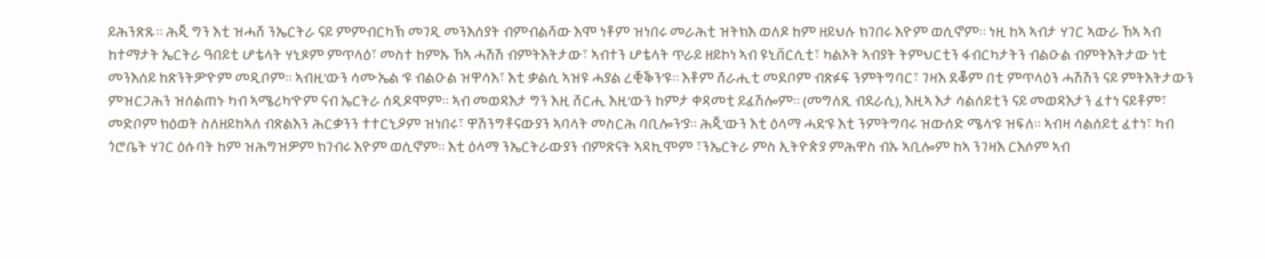ይሕንጽጹ። ሕጂ ግን እቲ ዝሓሸ ንኤርትራ ናይ ምምብርካኽ መገዲ መንእሰያት ብምብልሻው እሞ ነቶም ዝነበሩ መራሕቲ ዝትክእ ወለዶ ከም ዘይህሉ ክገበሩ እዮም ወሲኖም። ነዚ ከኣ ኣብታ ሃገር ኣውራ ኸኣ ኣብ ከተማታት ኤርትራ ዓበይቲ ሆቴላት ሃኒጾም ምጥላዕ፣ መስተ ከምኡ ኸኣ ሓሽሽ ብምትእትታው፣ ኣብተን ሆቴላት ጥራይ ዘይኮነ ኣብ ዩኒቨርሲቲ፣ ካልኦት ኣብያት ትምህርቲን ፋብርካታትን ብልዑል ብምትእትታው ነቲ መንእሰይ ከጽንትዎ’ዮም መዲቦም። ኣብዚ’ውን ሳሙኤል ‘ዩ ብልዑል ዝዋሳእ፣ እቲ ቃልሲ ኣዝዩ ሓያል ረቒቕን’ዩ። እቶም ሸራሒቲ መደቦም ብጽፉፍ ንምትግባር፣ ገዛእ ደቖም በቲ ምጥላዕን ሓሽሽን ናይ ምትእትታውን ምዝርጋሕን ዝሰልጠኑ ካብ ኣሜሪካ’ዮም ናብ ኤርትራ ሰዲዶሞም። ኣብ መወዳእታ ግን እዚ ሸርሒ እዚ’ውን ከምታ ቀዳመቲ ይፈሽሎም። (መግለጺ ብደራሲ), እዚኣ እታ ሳልሰይቲን ናይ መወዳእታን ፈተነ ናይቶም፣ መድቦም ክዕወት ስለዘይከኣለ ብጽልእን ሕርቃንን ተተርኒዖም ዝነበሩ፣ ዋሽንግቶናውያን ኣባላት መስርሕ ባቢሎን’ያ። ሕጂ’ውን እቲ ዕላማ ሓደ’ዩ እቲ ንምትግባሩ ዝውሰድ ሜላ’ዩ ዝፍለ። ኣብዛ ሳልሰይቲ ፈተነ፣ ካብ ጎሮቤት ሃገር ዕሱባት ከም ዝሕግዝዎም ክገብሩ እዮም ወሲኖም። እቲ ዕላማ ንኤርትራውያን ብምጽናት ኣዳኪሞም ፣ንኤርትራ ምስ ኢትዮጵያ ምሕዋስ ብኡ ኣቢሎም ከኣ ንገዛእ ርእሶም ኣብ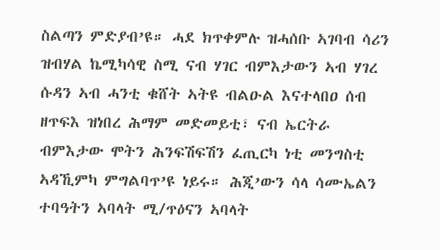ስልጣን ምድያብ’ዩ። ሓደ ክጥቀምሉ ዝሓሰቡ ኣገባብ ሳሪን ዝብሃል ኬሚካሳዊ ስሚ ናብ ሃገር ብምእታውን ኣብ ሃገረ ሱዳን ኣብ ሓንቲ ቁሸት ኣትዩ ብልዑል እናተላበዐ ሰብ ዘጥፍእ ዝነበረ ሕማም መድመይቲ፣ ናብ ኤርትራ ብምእታው ሞትን ሕንፍሽፍሽን ፈጢርካ ነቲ መንግስቲ ኣዳኺምካ ምግልባጥ’ዩ ነይሩ። ሕጂ’ውን ሳላ ሳሙኤልን ተባዓትን ኣባላት ሚ/ጥዕናን ኣባላት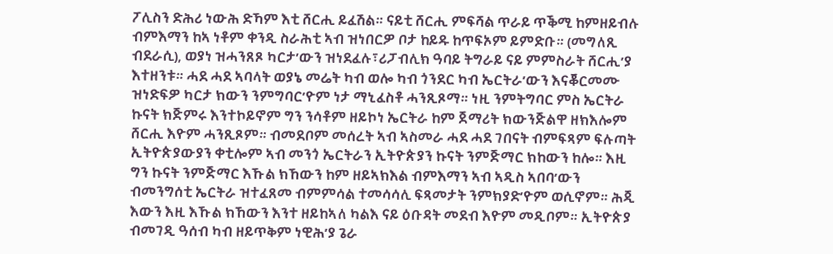ፖሊስን ድሕሪ ነውሕ ድኻም እቲ ሸርሒ ይፈሽል። ናይቲ ሸርሒ ምፍሻል ጥራይ ጥቕሚ ከምዘይብሉ ብምእማን ከኣ ነቶም ቀንዲ ስራሕቲ ኣብ ዝነበርዎ ቦታ ከይዱ ከጥፍኦም ይምድቡ። (መግለጺ ብደራሲ), ወያነ ዝሓንጸጾ ካርታ’ውን ዝነደፈሉ፣ሪፓብሊክ ዓባይ ትግራይ ናይ ምምስራት ሸርሒ’ያ እተዘንቱ። ሓደ ሓደ ኣባላት ወያኔ መሬት ካብ ወሎ ካብ ጎንደር ካብ ኤርትራ’ውን እናቖርመሙ ዝነድፍዎ ካርታ ክውን ንምግባር’ዮም ነታ ማኒፈስቶ ሓንጺጾማ። ነዚ ንምትግባር ምስ ኤርትራ ኩናት ክጅምሩ እንተኮይኖም ግን ንሳቶም ዘይኮነ ኤርትራ ከም ጀማሪት ክውንጅልዋ ዘክእሎም ሸርሒ እዮም ሓንጺጾም። ብመደቦም መሰረት ኣብ ኣስመራ ሓደ ሓደ ገበናት ብምፍጻም ፍሉጣት ኢትዮጵያውያን ቀቲሎም ኣብ መንጎ ኤርትራን ኢትዮጵያን ኩናት ንምጅማር ክከውን ከሎ። እዚ ግን ኩናት ንምጅማር እኹል ክኸውን ከም ዘይኣክእል ብምእማን ኣብ ኣዲስ ኣበባ’ውን ብመንግሰቲ ኤርትራ ዝተፈጸመ ብምምሳል ተመሳሳሊ ፍጻመታት ንምክያድ’ዮም ወሲኖም። ሕጂ እውን እዚ እኹል ክኸውን እንተ ዘይከኣለ ካልእ ናይ ዕቡዳት መደብ እዮም መዲቦም። ኢትዮጵያ ብመገዲ ዓሰብ ካብ ዘይጥቅም ነዊሕ’ያ ጌራ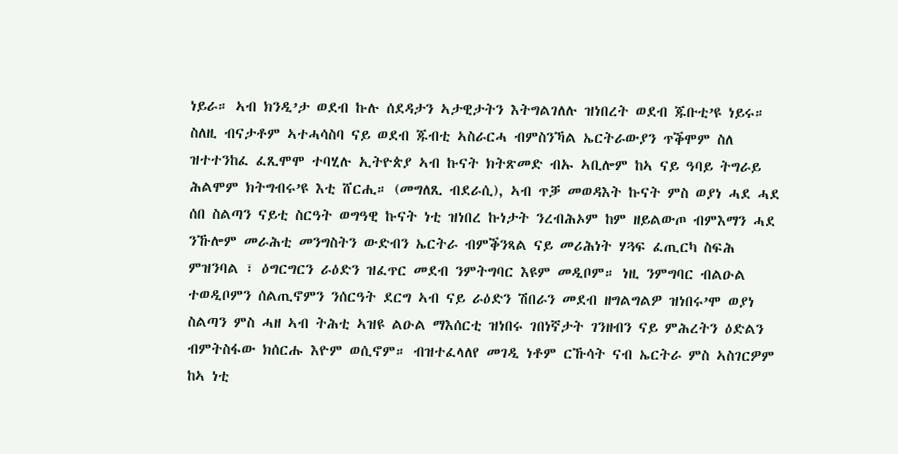ነይራ። ኣብ ክንዲ’ታ ወደብ ኩሉ ሰደዳታን ኣታዊታትን እትግልገለሉ ዝነበረት ወደብ ጁቡቲ’ዩ ነይሩ። ስለዚ ብናታቶም ኣተሓሳስባ ናይ ወደብ ጁብቲ ኣስራርሓ ብምስንኻል ኤርትራውያን ጥቕሞም ስለ ዝተተንከፈ ፈጺሞሞ ተባሂሉ ኢትዮጵያ ኣብ ኩናት ክትጽመድ ብኡ ኣቢሎም ከኣ ናይ ዓባይ ትግራይ ሕልሞም ክትግብሩ’ዩ እቲ ሸርሒ። (መግለጺ ብደራሲ), ኣብ ጥቓ መወዳእት ኩናት ምስ ወያነ ሓደ ሓደ ሰበ ስልጣን ናይቲ ስርዓት ወግዓዊ ኩናት ነቲ ዝነበረ ኩነታት ንረብሕኦም ከም ዘይልውጦ ብምእማን ሓደ ንኹሎም መራሕቲ መንግስትን ውድብን ኤርትራ ብምቕንጻል ናይ መሪሕነት ሃጓፍ ፈጢርካ ስፍሕ ምዝንባል ፣ ዕግርግርን ራዕድን ዝፈጥር መደብ ንምትግባር እዩም መዲቦም። ነዚ ንምግባር ብልዑል ተወዲቦምን ሰልጢኖምን ንሰርዓት ደርግ ኣብ ናይ ራዕድን ሽበራን መደብ ዘግልግልዎ ዝነበሩ’ሞ ወያነ ስልጣን ምስ ሓዘ ኣብ ትሕቲ ኣዝዩ ልዑል ማእሰርቲ ዝነበሩ ገበነኛታት ገንዘብን ናይ ምሕረትን ዕድልን ብምትስፋው ክሰርሑ እዮም ወሲኖም። ብዝተፈላለየ መገዲ ነቶም ርኹሳት ናብ ኤርትራ ምስ ኣስገርዎም ከኣ ነቲ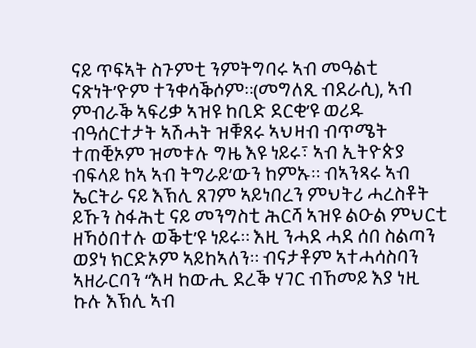ናይ ጥፍኣት ስጉምቲ ንምትግባሩ ኣብ መዓልቲ ናጽነት’ዮም ተንቀሳቕሶም።(መግለጺ ብደራሲ), ኣብ ምብራቕ ኣፍሪቃ ኣዝዩ ከቢድ ደርቂ’ዩ ወሪዱ ብዓሰርተታት ኣሽሓት ዝቑጸሩ ኣህዛብ ብጥሜት ተጠቒኦም ዝመቱሉ ግዜ እዩ ነይሩ፣ ኣብ ኢትዮጵያ ብፍላይ ከኣ ኣብ ትግራይ’ውን ከምኡ። ብኣንጻሩ ኣብ ኤርትራ ናይ እኽሊ ጸገም ኣይነበረን ምህትሪ ሓረስቶት ይኹን ስፋሕቲ ናይ መንግስቲ ሕርሻ ኣዝዩ ልዑል ምህርቲ ዘኻዕበተሉ ወቕቲ’ዩ ነይሩ። እዚ ንሓደ ሓደ ሰበ ስልጣን ወያነ ክርድኦም ኣይከኣለን። ብናታቶም ኣተሓሳስባን ኣዘራርባን “እዛ ከውሒ ደረቕ ሃገር ብኸመይ እያ ነዚ ኩሉ እኽሊ ኣብ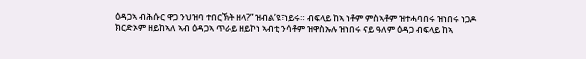ዕዳጋኣ ብሕሱር ዋጋ ንህዝባ ተበርኽት ዘላ?” ዝብል’ዩ፣ነይሩ። ብፍላይ ከኣ ነቶም ምስኣቶም ዝተሓባበሩ ዝነበሩ ነጋዶ ክርድኦም ዘይከኣለ ኣብ ዕዳጋኣ ጥራይ ዘይኮነ ኣብቲ ንሳቶም ዝዋስኡሉ ዝነበሩ ናይ ዓለም ዕዳጋ ብፍላይ ከኣ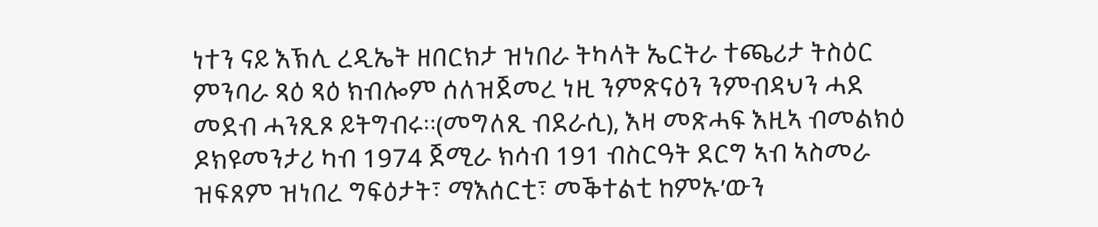ነተን ናይ እኽሊ ረዲኤት ዘበርክታ ዝነበራ ትካላት ኤርትራ ተጫሪታ ትስዕር ምንባራ ጻዕ ጻዕ ክብሎም ሰለዝጀመረ ነዚ ንምጽናዕን ንምብዳህን ሓደ መደብ ሓንጺጾ ይትግብሩ።(መግለጺ ብደራሲ), እዛ መጽሓፍ እዚኣ ብመልክዕ ዶክዩመንታሪ ካብ 1974 ጀሚራ ክሳብ 191 ብስርዓት ደርግ ኣብ ኣስመራ ዝፍጸም ዝነበረ ግፍዕታት፣ ማእሰርቲ፣ መቕተልቲ ከምኡ’ውን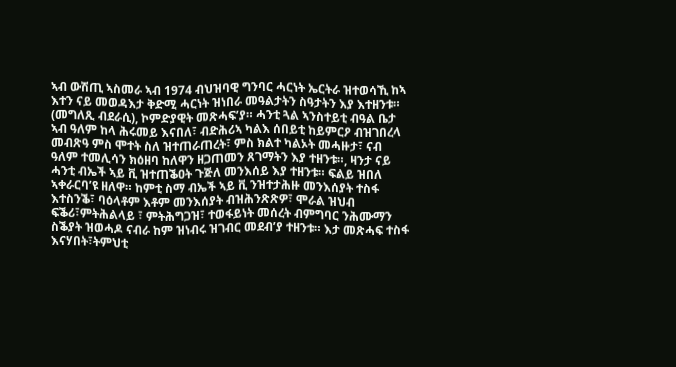ኣብ ውሽጢ ኣስመራ ኣብ 1974 ብህዝባዊ ግንባር ሓርነት ኤርትራ ዝተወሳኺ ከኣ እተን ናይ መወዳእታ ቅድሚ ሓርነት ዝነበራ መዓልታትን ስዓታትን እያ እተዘንቱ። (መግለጺ ብደራሲ), ኮምድያዊት መጽሓፍ’ያ። ሓንቲ ጓል ኣንስተይቲ ብዓል ቤታ ኣብ ዓለም ከላ ሕሩመይ እናበለ፣ ብድሕሪኣ ካልእ ሰበይቲ ከይምርዖ ብዝገበረላ መብጽዓ ምስ ሞተት ስለ ዝተጠራጠረት፣ ምስ ክልተ ካልኦት መሓዙታ፣ ናብ ዓለም ተመሊሳን ክዕዘባ ከለዋን ዘጋጠመን ጸገማትን እያ ተዘንቱ።, ዛንታ ናይ ሓንቲ ብኤች ኣይ ቪ ዝተጠቕዐት ጉጅለ መንእሰይ እያ ተዘንቱ። ፍልይ ዝበለ ኣቀራርባ’ዩ ዘለዋ። ከምቲ ስማ ብኤች ኣይ ቪ ንዝተታሕዙ መንእሰያት ተስፋ እተስንቕ፣ ባዕላቶም እቶም መንእሰያት ብዝሕንጽጽዎ፣ ሞራል ዝህብ ፍቕሪ፣ምትሕልላይ ፣ ምትሕግጋዝ፣ ተወፋይነት መሰረት ብምግባር ንሕሙማን ስቕያት ዝወሓዶ ናብራ ከም ዝነብሩ ዝገብር መደብ’ያ ተዘንቱ። እታ መጽሓፍ ተስፋ እናሃበት፣ትምህቲ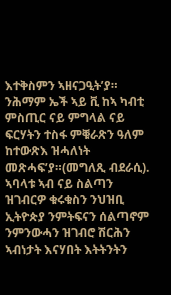እተቅስምን ኣዘናጋዒት’ያ። ንሕማም ኤች ኣይ ቪ ከኣ ካብቲ ምስጢር ናይ ምግላል ናይ ፍርሃትን ተስፋ ምቑራጽን ዓለም ከተውጽእ ዝሓለነት መጽሓፍ’ያ።(መግለጺ ብደራሲ). ኣባላቱ ኣብ ናይ ስልጣን ዝገብርዎ ቁሩቁስን ንህዝቢ ኢትዮጵያ ንምትፍናን ሰልጣኖም ንምንውሓን ዝገብሮ ሽርሕን ኣብነታት እናሃበት እትትንትን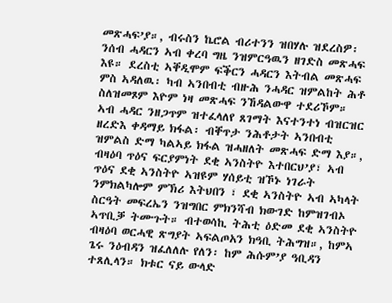መጽሓፍ’ያ።, ብሩስን ኬሮል ብሪተንን ዝበሃሉ ዝደረስዎ፡ ንሰብ ሓዳርን ኣብ ቀረባ ግዜ ንዝምርዓዉን ዘገድስ መጽሓፍ እዩ። ደረስቲ ኣቐዲሞም ፍቕርን ሓዳርን እትብል መጽሓፍ ምስ ኣዳለዉ፡ ካብ ኣንበብቲ ብዙሕ ንሓዳር ዝምልከት ሕቶ ስለዝመጾም እዮም ነዛ መጽሓፍ ንኸዳልውዋ ተደሪኾም። ኣብ ሓዳር ንዘጋጥም ዝተፈላለየ ጸገማት እናተንተነ ብዝርዝር ዘረድእ ቀዳማይ ክፋል፡ ብቐጥታ ንሕቶታት ኣንበብቲ ዝምልስ ድማ ካልኣይ ክፋል ዝሓዘለት መጽሓፍ ድማ እያ።, ብዛዕባ ጥዕና ፍርያምነት ደቂ ኣንስትዮ እተበርህ’ያ፣ ኣብ ጥዕና ደቂ ኣንስትዮ ኣዝዩም ሃሰይቲ ዝኾኑ ነገራት ንምክልካሎም ምኽሪ እትህበን ፣ ደቂ ኣንስትዮ ኣብ ኣካላት ስርዓት መፍረኤን ንዝግበር ምክንሻብ ክውገድ ከምዝገብኦ ኣጥቢቓ ትሙጉት። ብተወሳኪ ትሕቲ ዕድመ ደቂ ኣንስትዮ ብዛዕባ ወርሓዊ ጽግያት ኣፍልጦአን ክዓቢ ትሕግዝ።, ከምኣ ጌሩ ንዕብዳን ዝፈለለሉ የለን፡ ከም ሕሱም’ያ ዓቢዳን ተጸሊላን። ክቱር ናይ ውላድ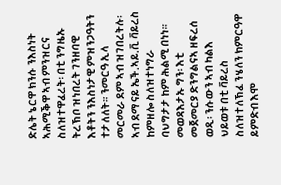ድሌት ኔርዋ ክንሱ ንእስነት ኣሕሚቕዋ ኣብ ምንዝርና ስለዝተዋፈረት፡ በቲ ንግዜኡ ትረኽቦ ዝነበረት ገንዘባዊ እቶትን ንእስነታዊ ምዝንጋዓትን ተታለለት። ንመርዓ ኢላ መርመራ ደም ኣብ ዝገበረትሉ፡ ኣብ ደማ ናይ ኤች.ኣይ.ቪ ቫይረስ ከምዘሎ ስለዝተነግራ ባህግታታ ከም ሕልሚ በነነ። መወዳእታኡ ግን፡ እቲ መጀመርያ ድንግልናኣ ዘፍረሰ ወዲ፡ ንሱውን ኣብ ካልእ ህይወቱ በቲ ቫይረስ ስለዝተለኽፈ ንሄለን ክምርዓዋ ይምድብ እሞ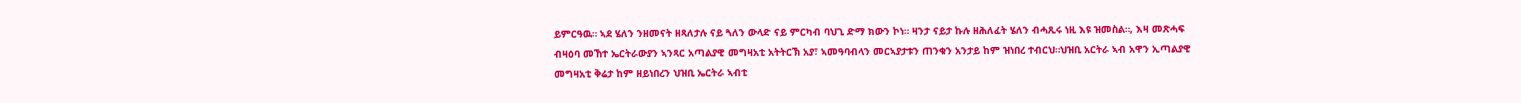ይምርዓዉ። ኣደ ሄለን ንዘመናት ዘጻለታሉ ናይ ጓለን ውላድ ናይ ምርካብ ባህጊ ድማ ክውን ኮነ። ዛንታ ናይታ ኩሉ ዘሕለፈት ሄለን ብሓጺሩ ነዚ እዩ ዝመስል።, እዛ መጽሓፍ ብዛዕባ መኸተ ኤርትራውያን ኣንጻር አጣልያዊ መግዛአቲ አትትርኽ አያ፣ ኣመዓባብላን መርኣያታቱን ጠንቁን አንታይ ከም ዝነበረ ተብርህ።ህዝቢ አርትራ ኣብ አዋን ኢጣልያዊ መግዛአቲ ቅሬታ ከም ዘይነበረን ህዝቢ ኤርትራ ኣብቲ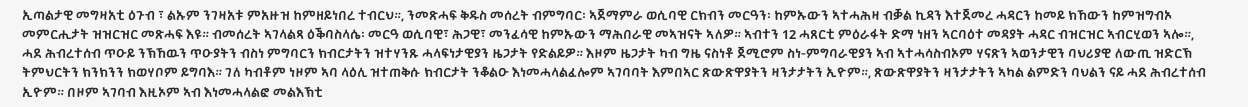ኢጣልታዊ መግዛአቲ ዕጉብ ፣ ልኡም ንገዛአቱ ምአዙዝ ከምዘይነበረ ተብርህ።, ንመጽሓፍ ቅዱስ መሰረት ብምግባር፡ ኣጀማምራ ወሲባዊ ርክብን መርዓን፡ ከምኡውን ኣተሓሕዛ ብቓል ኪዳን እተጀመረ ሓዳርን ከመይ ክኸውን ከምዝግብኦ መምርሒታት ዝዝርዝር መጽሓፍ እዩ። ብመሰረት ኣገላልጻ ዕቕባስላሴ፡ መርዓ ወሲባዊ፣ ሕጋዊ፣ መንፈሳዊ ከምኡውን ማሕበራዊ መኣዝናት ኣለዎ። ኣብተን 12 ሓጸርቲ ምዕራፋት ድማ ነዘን ኣርባዕተ መዳያት ሓዳር ብዝርዝር ኣብርሂወን ኣሎ።, ሓደ ሕብረተሰብ ጥዑይ ንኽኸዉን ጥዑያትን ብስነ ምግባርን ክብርታትን ዝተሃንጹ ሓላፍነታዊያን ዜጋታት የድልይዎ። እዞም ዜጋታት ካብ ግዜ ናስነቶ ጀሚሮም ስነ-ምግባራዊያን ኣብ ኣተሓሳስብኦም ሃናጽን ኣወንታዊን ባህሪያዊ ለውጢ ዝድርኽ ትምህርትን ክንክንን ክወሃቦም ይግባእ። ገለ ካብቶም ነዞም ኣባ ላዕሊ ዝተጠቅሱ ክብርታት ንቆልዑ እነመሓላልፈሎም ኣገባባት እምበኣር ጽውጽዋያትን ዛንታታትን ኢዮም።, ጽውጽዋያትን ዛንታታትን ኣካል ልምድን ባህልን ናይ ሓደ ሕብረተሰብ ኢዮም። በዞም ኣገባብ እዚኦም ኣብ እነመሓላልፎ መልእኽቲ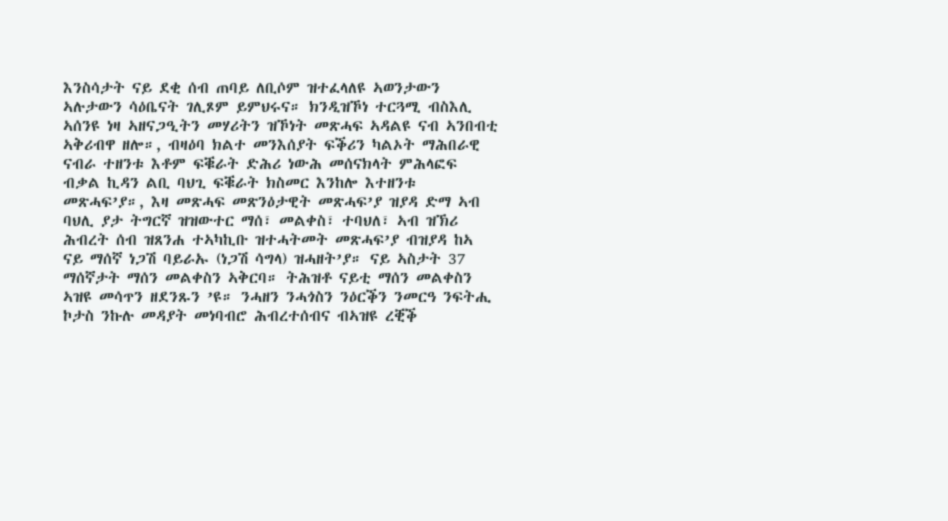እንስሳታት ናይ ደቂ ሰብ ጠባይ ለቢሶም ዝተፈላለዩ ኣወንታውን ኣሉታውን ሳዕቤናት ገሊጾም ይምህሩና። ክንዲዝኾነ ተርጓሚ ብስእሊ ኣሰንዩ ነዛ ኣዘናጋዒትን መሃሪትን ዝኾነት መጽሓፍ ኣዳልዩ ናብ ኣንበብቲ ኣቅሪብዋ ዘሎ።, ብዛዕባ ክልተ መንእሰያት ፍቕሪን ካልኦት ማሕበራዊ ናብራ ተዘንቱ እቶም ፍቑራት ድሕሪ ነውሕ መሰናክላት ምሕላፎፍ ብቃል ኪዳን ልቢ ባህጊ ፍቑራት ክስመር እንከሎ እተዘንቱ መጽሓፍ’ያ።, እዛ መጽሓፍ መጽንዕታዊት መጽሓፍ’ያ ዝያዳ ድማ ኣብ ባህሊ ያታ ትግርኛ ዝዝውተር ማሰ፣ መልቀስ፣ ተባህለ፣ ኣብ ዝኽሪ ሕብረት ሰብ ዝጸንሐ ተኣካኪቡ ዝተሓትመት መጽሓፍ’ያ ብዝያዳ ከኣ ናይ ማሰኛ ነጋሽ ባይራኡ (ነጋሽ ሳግላ) ዝሓዘት’ያ። ናይ ኣስታት 37 ማሰኛታት ማሰን መልቀስን ኣቅርባ። ትሕዝቶ ናይቲ ማሰን መልቀስን ኣዝዩ መሳጥን ዘደንጹን ’ዩ። ንሓዘን ንሓጎስን ንዕርቕን ንመርዓ ንፍትሒ ኮታስ ንኩሉ መዳያት መነባብሮ ሕብረተሰብና ብኣዝዩ ረቒቕ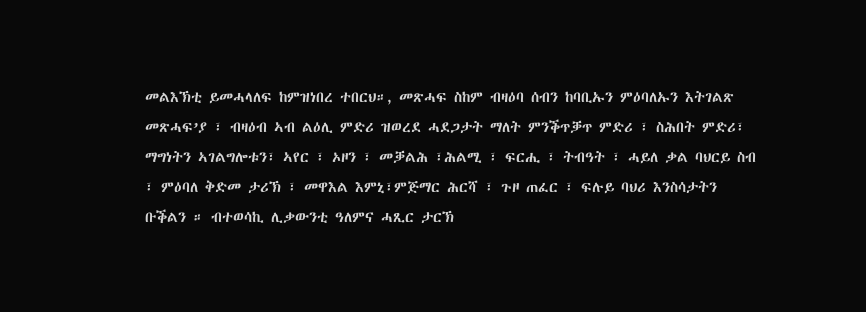መልእኽቲ ይመሓላለፍ ከምዝነበረ ተበርህ።, መጽሓፍ ስከም ብዛዕባ ሰብን ከባቢኡን ምዕባለኡን እትገልጽ መጽሓፍ’ያ ፣ ብዛዕብ ኣብ ልዕሊ ምድሪ ዝወረደ ሓደጋታት ማለት ምንቕጥቓጥ ምድሪ ፣ ስሕበት ምድሪ፣ ማግነትን ኣገልግሎቱን፣ ኣየር ፣ ኦዞን ፣ መቓልሕ ፣ሕልሚ ፣ ፍርሒ ፣ ትብዓት ፣ ሓይለ ቃል ባህርይ ስብ ፣ ምዕባለ ቅድመ ታሪኽ ፣ መዋእል እምኒ፣ምጅማር ሕርሻ ፣ ጉዞ ጠፈር ፣ ፍሉይ ባህሪ እንስሳታትን ቡቕልን ። ብተወሳኪ ሊቃውንቲ ዓለምና ሓጺር ታርኽ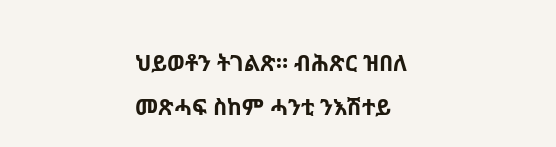ህይወቶን ትገልጽ። ብሕጽር ዝበለ መጽሓፍ ስከም ሓንቲ ንእሽተይ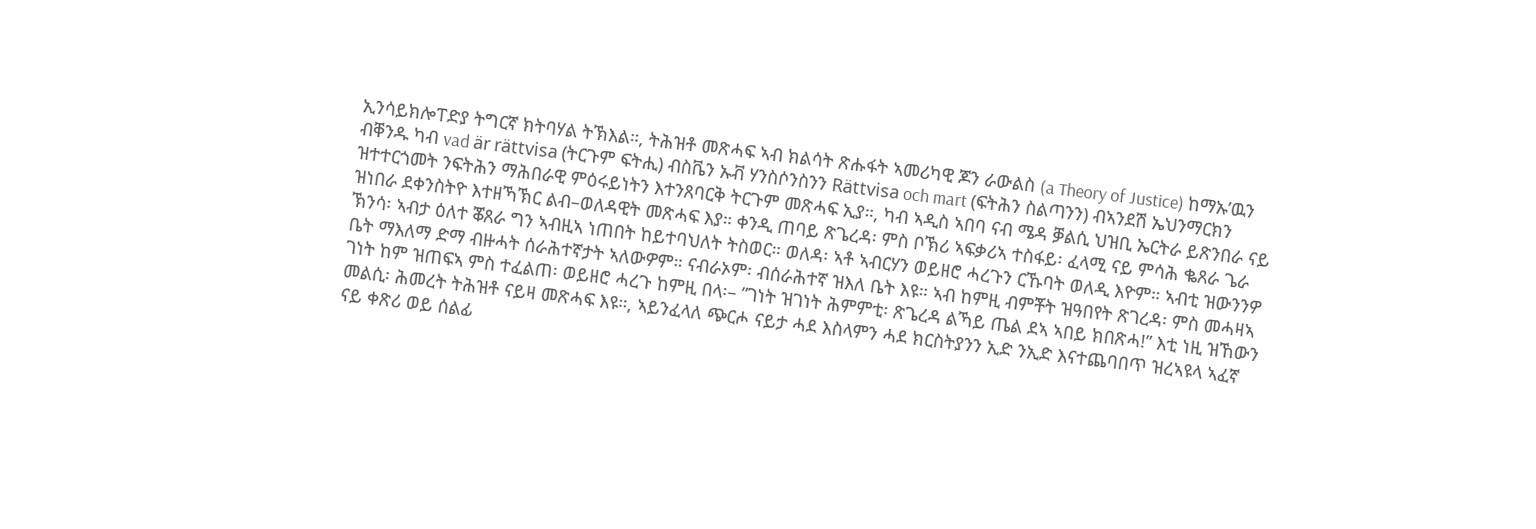ኢንሳይክሎፐድያ ትግርኛ ክትባሃል ትኽእል።, ትሕዝቶ መጽሓፍ ኣብ ክልሳት ጽሑፋት ኣመሪካዊ ጆን ራውልስ (a Theory of Justice) ከማኡ’ዉን ብቐንዱ ካብ vad är rättvisa (ትርጉም ፍትሒ) ብስቬን ኡቭ ሃንስሶንስንን Rättvisa och mart (ፍትሕን ስልጣንን) ብኣንደሽ ኤህንማርክን ዝተተርጎመት ንፍትሕን ማሕበራዊ ምዕሩይነትን እተንጸባርቅ ትርጉም መጽሓፍ ኢያ።, ካብ ኣዲስ ኣበባ ናብ ሜዳ ቓልሲ ህዝቢ ኤርትራ ይጽንበራ ናይ ዝነበራ ደቀንስትዮ እተዘኻኽር ልብ–ወለዳዊት መጽሓፍ እያ። ቀንዲ ጠባይ ጽጌረዳ፡ ምስ ቦኽሪ ኣፍቃሪኣ ተስፋይ፡ ፈላሚ ናይ ምሳሕ ቈጸራ ጌራ ኽንሳ፡ ኣብታ ዕለተ ቖጸራ ግን ኣብዚኣ ነጠበት ከይተባህለት ትስወር። ወለዳ፡ ኣቶ ኣብርሃን ወይዘሮ ሓረጉን ርኹባት ወለዲ እዮም። ኣብቲ ዝውንንዎ ቤት ማእለማ ድማ ብዙሓት ሰራሕተኛታት ኣለውዎም። ናብራኦም፡ ብሰራሕተኛ ዝእለ ቤት እዩ። ኣብ ከምዚ ብምቾት ዝዓበየት ጽገረዳ፡ ምስ መሓዛኣ ገነት ከም ዝጠፍኣ ምስ ተፈልጠ፡ ወይዘሮ ሓረጉ ከምዚ በላ፡– ”ገነት ዝገነት ሕምምቲ፡ ጽጌረዳ ልኻይ ጤል ደኣ ኣበይ ክበጽሓ!” እቲ ነዚ ዝኸውን መልሲ፡ ሕመረት ትሕዝቶ ናይዛ መጽሓፍ እዩ።, ኣይንፈላለ ጭርሖ ናይታ ሓደ እስላምን ሓደ ክርስትያንን ኢድ ንኢድ እናተጨባበጥ ዝረኣዩላ ኣፈኛ ናይ ቀጽሪ ወይ ሰልፊ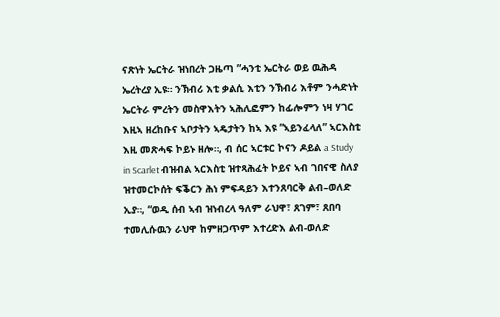ናጽነት ኤርትራ ዝነበረት ጋዜጣ ”ሓንቲ ኤርትራ ወይ ዉሕዳ ኤረትረያ ኢዩ። ንኽብሪ እቲ ቃልሲ እቲን ንኽብሪ እቶም ንሓድነት ኤርትራ ምረትን መስዋእትን ኣሕሊፎምን ከፊሎምን ነዛ ሃገር እዚኣ ዘረከቡና ኣቦታትን ኣዴታትን ከኣ እዩ ”ኣይንፈላለ” ኣርእስቲ እዚ መጽሓፍ ኮይኑ ዘሎ።, ብ ሰር ኣርቱር ኮናን ዶይል a Study in Scarlet ብዝብል ኣርእስቲ ዝተጻሕፈት ኮይና ኣብ ገበናዊ ስለያ ዝተመርኮሰት ፍቕርን ሕነ ምፍዳይን እተንጸባርቅ ልብ–ወለድ ኢያ።, “ወዲ ሰብ ኣብ ዝነብረላ ዓለም ራህዋ፣ ጸገም፣ ጸበባ ተመሊሱዉን ራህዋ ከምዘጋጥም እተረድእ ልብ-ወለድ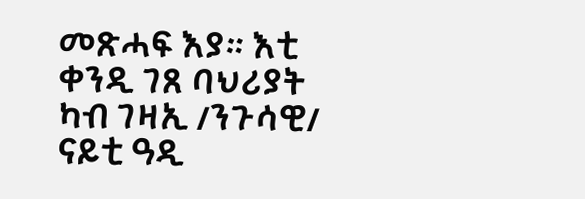መጽሓፍ እያ። እቲ ቀንዲ ገጸ ባህሪያት ካብ ገዛኢ /ንጉሳዊ/ ናይቲ ዓዲ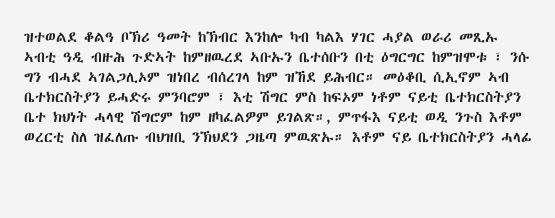ዝተወልደ ቆልዓ ቦኽሪ ዓመት ከኽብር እንከሎ ካብ ካልእ ሃገር ሓያል ወራሪ መጺኡ ኣብቲ ዓዲ ብዙሕ ጉድኣት ከምዘዉረደ ኣቡኡን ቤተሰቡን በቲ ዕግርግር ከምዝሞቱ ፣ ንሱ ግን ብሓደ ኣገልጋሊኦም ዝነበረ ብሰረገላ ከም ዝኸደ ይሕብር። መዕቆቢ ሲኢኖም ኣብ ቤተክርስትያን ይሓድሩ ምንባሮም ፣ እቲ ሽግር ምስ ከፍኦም ነቶም ናይቲ ቤተክርስትያን ቤተ ክህነት ሓላዊ ሽግሮም ከም ዘካፈልዎም ይገልጽ።, ምጥፋእ ናይቲ ወዲ ንጉስ እቶም ወረርቲ ስለ ዝፈለጡ ብህዝቢ ንኽህደን ጋዜጣ ምዉጽኡ። እቶም ናይ ቤተክርስትያን ሓላፊ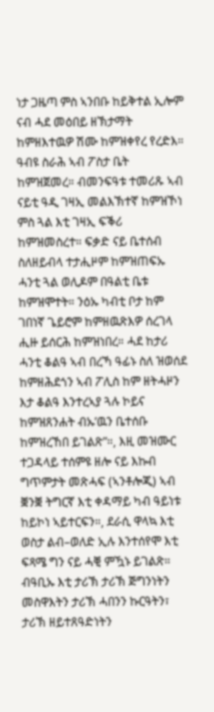ነታ ጋዜጣ ምስ ኣንበቡ ከይቅተል ኢሎም ናብ ሓደ መዕበይ ዘኽታማት ከምዘእተዉዎ ሽሙ ከምዝቀየረ የረድእ። ዓብዩ ስራሕ ኣብ ፖስታ ቤት ከምዝጀመረ። ብመንፍዓቱ ተመሪጹ ኣብ ናይቲ ዓዲ ገዛኢ መልእኽተኛ ከምዝኾነ ምስ ጓል እቲ ገዛኢ ፍቕሪ ከምዝመስረተ። ፍቃድ ናይ ቤተሰብ ስለዘይብላ ተታሒዞም ከምዝጠፍኡ ሓንቲ ጓል ወሊዶም በዓልቲ ቤቱ ከምዝሞተት። ንዕኡ ካብቲ ቦታ ከም ገበነኛ ጌይሮም ከምዘዉጽእዎ ሰረገላ ሒዙ ይሰርሕ ከምዝነበረ። ሓደ ከታሪ ሓንቲ ቆልዓ ኣብ በረኻ ዓፊኑ ስለ ዝወሰደ ከምዘሕደጎን ኣብ ፖሊስ ከም ዘትሓዞን እታ ቆልዓ እንተረኣያ ጓሉ ኮይና ከምዝጸንሐት ብኡ’ዉን ቤተሰቡ ከምዝረኸበ ይገልጽ”።, እዚ መዝሙር ተጋዳላይ ተሰምዩ ዘሎ ናይ እኩብ ግጥምታት መጽሓፍ (ኣንቶሎጂ) ኣብ ቛንቛ ትግርኛ እቲ ቀዳማይ ካብ ዓይነቱ ከይኮነ ኣይተርፍን።, ደራሲ ዋላኳ እቲ ወስታ ልብ–ወለድ ኢሉ እንተሰየሞ እቲ ፍጻሜ ግን ናይ ሓቒ ምዃኑ ይገልጽ። ብዓቢኡ እቲ ታሪኽ ታሪኽ ጅግንነትን መስዋእትን ታሪኽ ሓበንን ኩርዓትን፣ ታሪኽ ዘይተጸዓድነትን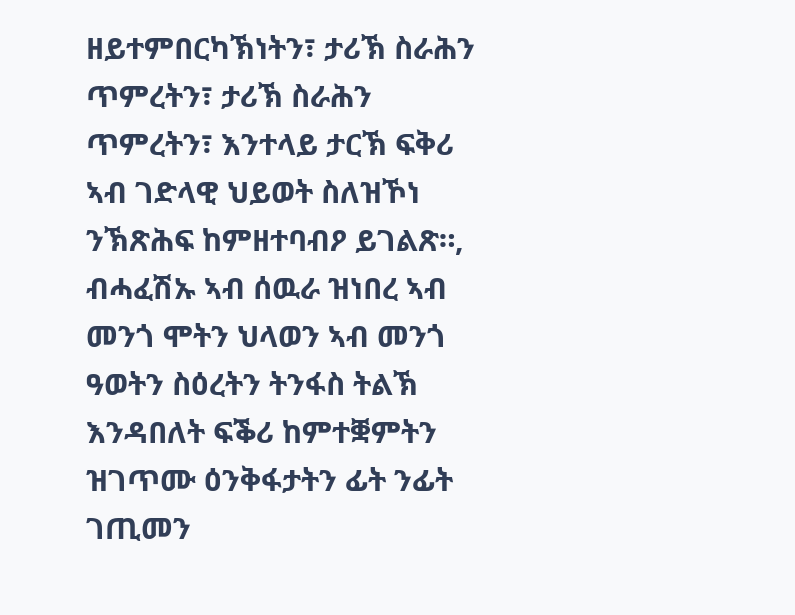ዘይተምበርካኽነትን፣ ታሪኽ ስራሕን ጥምረትን፣ ታሪኽ ስራሕን ጥምረትን፣ እንተላይ ታርኽ ፍቅሪ ኣብ ገድላዊ ህይወት ስለዝኾነ ንኽጽሕፍ ከምዘተባብዖ ይገልጽ።, ብሓፈሽኡ ኣብ ሰዉራ ዝነበረ ኣብ መንጎ ሞትን ህላወን ኣብ መንጎ ዓወትን ስዕረትን ትንፋስ ትልኽ እንዳበለት ፍቕሪ ከምተቛምትን ዝገጥሙ ዕንቅፋታትን ፊት ንፊት ገጢመን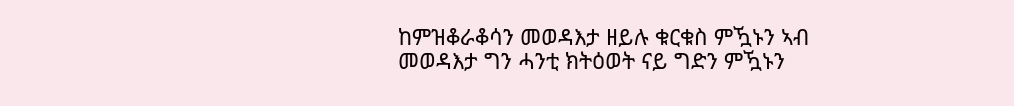ከምዝቆራቆሳን መወዳእታ ዘይሉ ቁርቁስ ምዃኑን ኣብ መወዳእታ ግን ሓንቲ ክትዕወት ናይ ግድን ምዃኑን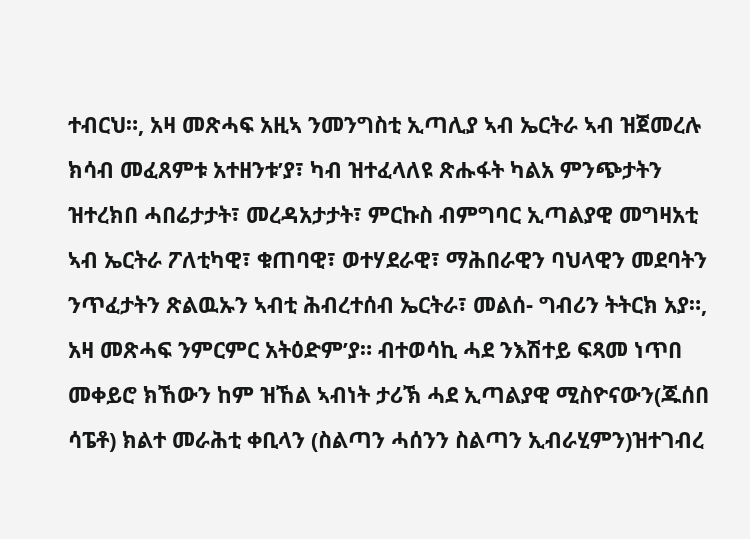ተብርህ።, አዛ መጽሓፍ አዚኣ ንመንግስቲ ኢጣሊያ ኣብ ኤርትራ ኣብ ዝጀመረሉ ክሳብ መፈጸምቱ አተዘንቱ’ያ፣ ካብ ዝተፈላለዩ ጽሑፋት ካልአ ምንጭታትን ዝተረክበ ሓበሬታታት፣ መረዳአታታት፣ ምርኩስ ብምግባር ኢጣልያዊ መግዛአቲ ኣብ ኤርትራ ፖለቲካዊ፣ ቁጠባዊ፣ ወተሃደራዊ፣ ማሕበራዊን ባህላዊን መደባትን ንጥፈታትን ጽልዉኡን ኣብቲ ሕብረተሰብ ኤርትራ፣ መልሰ- ግብሪን ትትርክ አያ።, አዛ መጽሓፍ ንምርምር አትዕድም’ያ። ብተወሳኪ ሓደ ንእሽተይ ፍጻመ ነጥበ መቀይሮ ክኸውን ከም ዝኸል ኣብነት ታሪኽ ሓደ ኢጣልያዊ ሚስዮናውን(ጁሰበ ሳፔቶ) ክልተ መራሕቲ ቀቢላን (ስልጣን ሓሰንን ስልጣን ኢብራሂምን)ዝተገብረ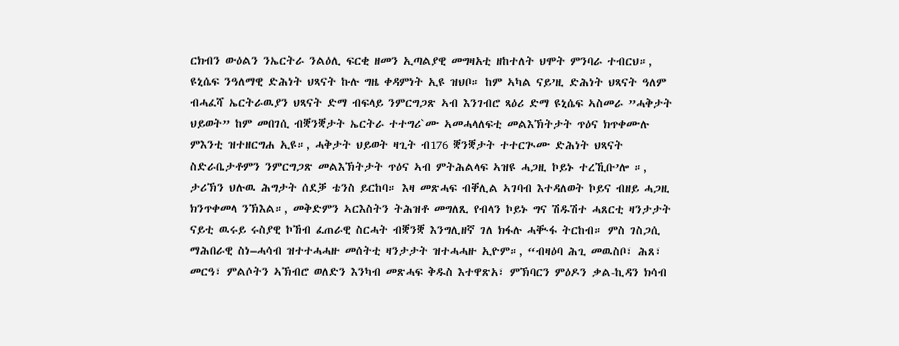ርክብን ውዕልን ንኤርትራ ንልዕሊ ፍርቂ ዘመን ኢጣልያዊ መግዛአቲ ዘከተለት ህሞት ምንባራ ተብርህ።, ዩኒሴፍ ንዓለማዊ ድሕነት ህጻናት ኩሉ ግዜ ቀዳምነት ኢዩ ዝህቦ። ከም ኣካል ናይ’ዚ ድሕነት ህጻናት ዓለም ብሓፈሻ ኤርትራዉያን ህጻናት ድማ ብፍላይ ንምርግጋጽ ኣብ እንገብሮ ጻዕሪ ድማ ዩኒሴፍ ኣስመራ ”ሓቅታት ህይወት” ከም መበገሲ ብቛንቛታት ኤርትራ ተተግሪ`ሙ ኣመሓላለፍቲ መልእኽትታት ጥዕና ክጥቀሙሉ ምእንቲ ዝተዘርግሐ ኢዩ።, ሓቅታት ህይወት ዛጊት ብ176 ቛንቛታት ተተርጒሙ ድሕነት ህጻናት ስድራቤታቶምን ንምርግጋጽ መልእኽትታት ጥዕና ኣብ ምትሕልላፍ ኣዝዩ ሓጋዚ ኮይኑ ተረኺቡ’ሎ ።, ታሪኽን ህሉዉ ሕግታት ሰደቓ ቴንስ ይርከባ። እዛ መጽሓፍ ብቐሊል ኣገባብ እተዳለወት ኮይና ብዘይ ሓጋዚ ክንጥቀመላ ንኽእል።, መቅድምን ኣርእስትን ትሕዝቶ መግለጺ የብላን ኮይኑ ግና ሽዱሽተ ሓጸርቲ ዛንታታት ናይቲ ዉሩይ ሩስያዊ ኮኸብ ፈጠራዊ ስርሓት ብቛንቛ እንግሊዘኛ ገለ ክፋሉ ሓቚፋ ትርከብ። ምስ ገስጋሲ ማሕበራዊ ስነ–ሓሳብ ዝተተሓሓዙ መሰትቲ ዛንታታት ዝተሓሓዙ ኢዮም።, “ብዛዕባ ሕጊ መዉስቦ፣ ሕጸ፣ መርዓ፣ ምልሶትን ኣኽብሮ ወለድን እንካብ መጽሓፍ ቅዱስ እተዋጽአ፣ ምኽባርን ምዕዶን ቃል-ኪዳን ክሳብ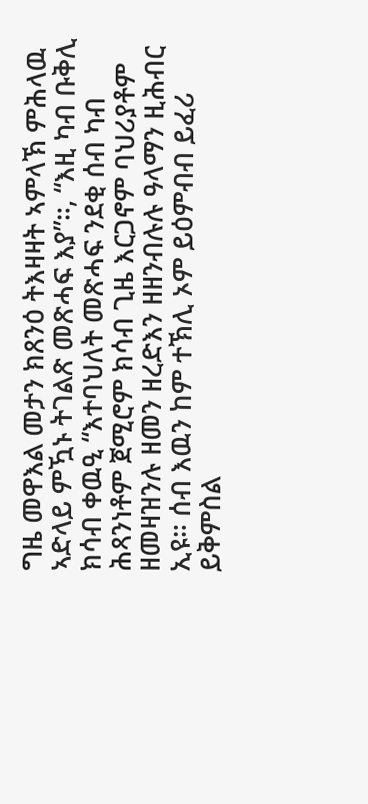ግዜ መዋእል መታን ክጸንዕ ትእዛዛት ኣምላኽ ምሕላዉ ኣድላይ ምዃኑ ትገልጽ መጽሓፍ እያ”።, “እዚ ካብ ቡቅሊ ክሳብ ቀዉዒ “እተባህለት መጽሓፍ ንደቂ ሰብ ካብ ሕጻንነቶም ጀሚሮም ክሳብ ጊዜ እርጋኖም ባህሪያቶም ዘመዛዝንሉ ዘመን ዘረድእን ዘዘንብሉሉ ዓላማን ዚሕብር ኢዩ። ሰብ እዉን ከም ተኽሊ ኦም ይዕምብብ ይፈሪ ይቅምስል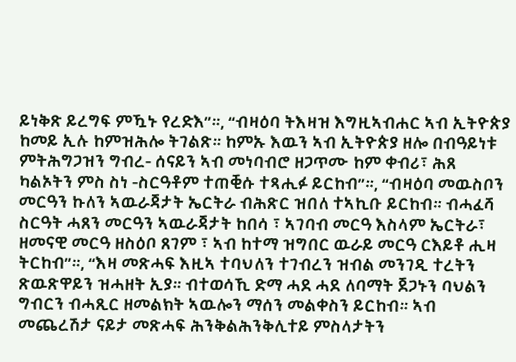ይነቅጽ ይረግፍ ምዃኑ የረድእ”።, “ብዛዕባ ትእዛዝ እግዚኣብሐር ኣብ ኢትዮጵያ ከመይ ኢሉ ከምዝሕሎ ትገልጽ። ከምኡ እዉን ኣብ ኢትዮጵያ ዘሎ በብዓይነቱ ምትሕግጋዝን ግብረ- ሰናይን ኣብ መነባብሮ ዘጋጥሙ ከም ቀብሪ፣ ሕጸ ካልኦትን ምስ ስነ -ስርዓቶም ተጠቒሱ ተጻሒፉ ይርከብ”።, “ብዛዕባ መዉስቦን መርዓን ኩለን ኣዉራጃታት ኤርትራ ብሕጽር ዝበለ ተኣኪቡ ይርከብ። ብሓፈሻ ስርዓት ሓጸን መርዓን ኣዉራጃታት ከበሳ ፣ ኣገባብ መርዓ እስላም ኤርትራ፣ ዘመናዊ መርዓ ዘስዕቦ ጸገም ፣ ኣብ ከተማ ዝግበር ዉራይ መርዓ ርእይቶ ሒዛ ትርከብ”።, “እዛ መጽሓፍ እዚኣ ተባህለን ተገብረን ዝብል መንገዲ ተረትን ጽዉጽዋይን ዝሓዘት ኢያ። ብተወሳኺ ድማ ሓደ ሓደ ለባማት ጀጋኑን ባህልን ግብርን ብሓጺር ዘመልክት ኣዉሎን ማሰን መልቀስን ይርከብ። ኣብ መጨረሽታ ናይታ መጽሓፍ ሕንቅልሕንቅሊተይ ምስላታትን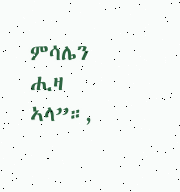ምሳሌን ሒዛ ኣላ”።,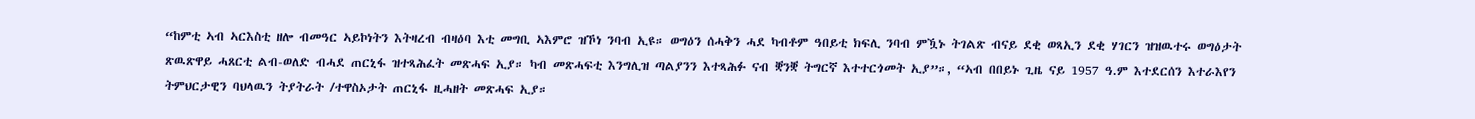“ከምቲ ኣብ ኣርእስቲ ዘሎ ብመዓር ኣይኮነትን እትዛረብ ብዛዕባ እቲ መግቢ ኣእምሮ ዝኾነ ንባብ ኢዩ። ወግዕን ሰሓቅን ሓደ ካብቶም ዓበይቲ ክፍሊ ንባብ ምዃኑ ትገልጽ ብናይ ደቂ ወጻኢን ደቂ ሃገርን ዝዝዉተሩ ወግዕታት ጽዉጽዋይ ሓጸርቲ ልብ-ወለድ ብሓደ ጠርኒፋ ዝተጻሕፈት መጽሓፍ ኢያ። ካብ መጽሓፍቲ እንግሊዝ ጣልያንን እተጻሕፉ ናብ ቛንቛ ትግርኛ እተተርጎመት ኢያ”።, “ኣብ በበይኑ ጊዜ ናይ 1957 ዓ.ም እተደርሰን እተራእየን ትምህርታዊን ባህላዉን ትያትራት /ተዋስኦታት ጠርኒፋ ዚሓዘት መጽሓፍ ኢያ።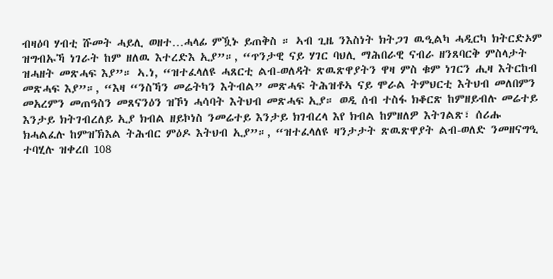ብዛዕባ ሃብቲ ሹመት ሓይሊ ወዘተ…ሓላፊ ምዃኑ ይጠቅስ ። ኣብ ጊዜ ንእስነት ክትጋገ ዉዒልካ ሓዲርካ ክትርድኦም ዝግብኡኻ ነገራት ከም ዘለዉ እተረድእ ኢያ”።, “ጥንታዊ ናይ ሃገር ባህሊ ማሕበራዊ ናብራ ዘንጸባርቅ ምስላታት ዝሓዘት መጽሓፍ እያ”። ኣ.ነ, “ዝተፈላለዩ ሓጸርቲ ልብ-ወለዳት ጽዉጽዋያትን ዋዛ ምስ ቁም ነገርን ሒዛ እትርከብ መጽሓፍ እያ”።, “እዛ “ንስኻን መሬትካን እትብል” መጽሓፍ ትሕዝቶኣ ናይ ሞራል ትምህርቲ እትህብ መለበምን መአረምን መጠዓስን መጸናንዕን ዝኾነ ሓሳባት እትህብ መጽሓፍ ኢያ። ወዲ ሰብ ተስፋ ክቆርጽ ከምዘይብሉ መሬተይ እንታይ ክትገብረለይ ኢያ ክብል ዘይኮነስ ንመሬተይ እንታይ ክገብረላ እየ ክብል ከምዘለዎ እትገልጽ፣ ሰሪሑ ክሓልፈሉ ከምዝኽእል ትሕብር ምዕዶ እትህብ ኢያ”።, “ዝተፈላለዩ ዛንታታት ጽዉጽዋያት ልብ-ወለድ ንመዘናግዒ ተባሂሉ ዝቀረበ 108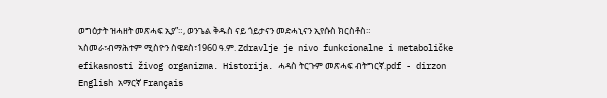ወግዕታት ዝሓዘት መጽሓፍ ኢያ”።, ወንጌል ቅዱስ ናይ ጎይታናን መድሓኒናን ኢየሱስ ክርስቶስ። ኣስመራ፣ብማሕተም ሚስዮን ስዌደስ፣1960 ዓ.ም. Zdravlje je nivo funkcionalne i metaboličke efikasnosti živog organizma. Historija. ሓዳስ ትርጉም መጽሓፍ ብትግርኛ.pdf - dirzon English አማርኛ Français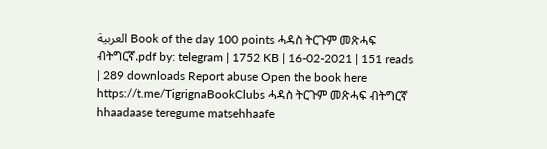العربية Book of the day 100 points ሓዳስ ትርጉም መጽሓፍ ብትግርኛ.pdf by: telegram | 1752 KB | 16-02-2021 | 151 reads | 289 downloads Report abuse Open the book here https://t.me/TigrignaBookClubs ሓዳስ ትርጉም መጽሓፍ ብትግርኛ hhaadaase teregume matsehhaafe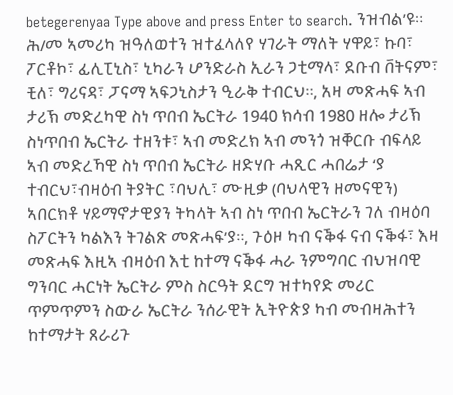betegerenyaa Type above and press Enter to search. ንዝብል’ዩ። ሕ/መ ኣመሪካ ዝዓለወተን ዝተፈላለየ ሃገራት ማለት ሃዋይ፣ ኩባ፣ ፖርቶኮ፣ ፊሊፒኒስ፣ ኒካራን ሆንድራስ ኢራን ጋቲማላ፣ ደቡብ ቨትናም፣ ቺለ፣ ግሪናዳ፣ ፓናማ ኣፍጋኒስታን ዒራቅ ተብርህ።, አዛ መጽሓፍ ኣብ ታሪኽ መድረካዊ ስነ ጥበብ ኤርትራ 1940 ክሳብ 1980 ዘሎ ታሪኽ ስነጥበብ ኤርትራ ተዘንቱ፣ ኣብ መድረክ ኣብ መንጎ ዝቐርቡ ብፍላይ ኣብ መድረኻዊ ስነ ጥበብ ኤርትራ ዘድሃቡ ሓጺር ሓበሬታ ‘ያ ተብርህ፣ብዛዕብ ትያትር ፣ባህሊ፣ ሙዚቃ (ባህላዊን ዘመናዊን) ኣበርክቶ ሃይማኖታዊያን ትካላት ኣብ ስነ ጥበብ ኤርትራን ገለ ብዛዕባ ስፖርትን ካልእን ትገልጽ መጽሓፍ’ያ።, ጉዕዞ ካብ ናቕፋ ናብ ናቕፋ፣ እዛ መጽሓፍ እዚኣ ብዛዕብ እቲ ከተማ ናቕፋ ሓራ ንምግባር ብህዝባዊ ግንባር ሓርነት ኤርትራ ምስ ስርዓት ደርግ ዝተካየድ መሪር ጥምጥምን ስውራ ኤርትራ ንሰራዊት ኢትዮጵያ ካብ መብዛሕተን ከተማታት ጸራሪጉ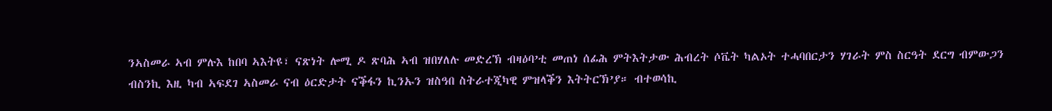ንኣስመራ ኣብ ምሉእ ከበባ ኣእትዩ፣ ናጽነት ሎሚ ዶ ጽባሕ ኣብ ዝበሃለሉ መድረኽ ብዛዕባ’ቲ መጠነ ሰፊሕ ምትእትታው ሕብረት ሶቬት ካልኦት ተሓባበርታን ሃገራት ምስ ስርዓት ደርግ ብምውጋን ብስንኪ እዚ ካብ ኣፍደገ ኣስመራ ናብ ዕርድታት ናቕፋን ኪንኡን ዝስዓበ ስትራተጂካዊ ምዝላቕን እትትርኽ’ያ። ብተወሳኪ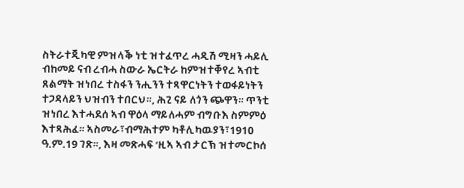ስትራተጂካዊ ምዝላቕ ነቲ ዝተፈጥረ ሓዲሽ ሚዛን ሓይሊ ብከመይ ናብ ረብሓ ስውራ ኤርትራ ከምዝተቐየረ ኣብቲ ጸልማት ዝነበረ ተስፋን ንሒንን ተጻዋርነትን ተወፋይነትን ተጋዳላይን ህዝብን ተበርህ።, ሕጊ ናይ ለጎን ጭዋን። ጥንቲ ዝነበረ እተሓደሰ ኣብ ዋዕላ ማይለሓም ብግቡእ ስምምዕ እተጻሕፈ። ኣስመራ፣ብማሕተም ካቶሊካዉያን፣1910 ዓ.ም.19 ገጽ።, እዛ መጽሓፍ ‘ዚኣ ኣብ ታርኽ ዝተመርኮሰ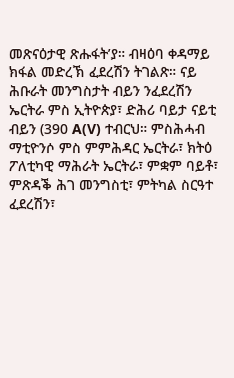መጽናዕታዊ ጽሑፋት’ያ። ብዛዕባ ቀዳማይ ክፋል መድረኽ ፈደረሽን ትገልጽ። ናይ ሕቡራት መንግስታት ብይን ንፈደረሽን ኤርትራ ምስ ኢትዮጵያ፣ ድሕሪ ባይታ ናይቲ ብይን (390 A(V) ተብርህ። ምስሕሓብ ማቲዮንሶ ምስ ምምሕዳር ኤርትራ፣ ክትዕ ፖለቲካዊ ማሕራት ኤርትራ፣ ምቋም ባይቶ፣ ምጽዳቕ ሕገ መንግስቲ፣ ምትካል ስርዓተ ፈደረሽን፣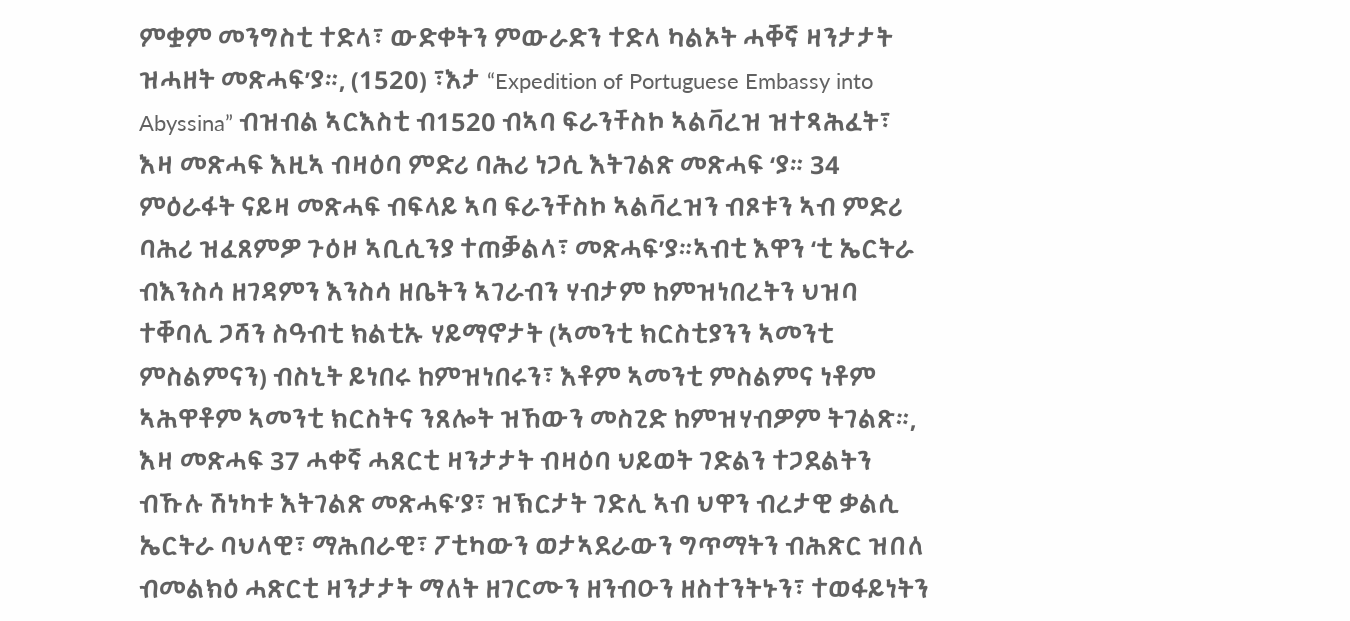ምቋም መንግስቲ ተድላ፣ ውድቀትን ምውራድን ተድላ ካልኦት ሓቐኛ ዛንታታት ዝሓዘት መጽሓፍ’ያ።, (1520) ፣እታ “Expedition of Portuguese Embassy into Abyssina” ብዝብል ኣርእስቲ ብ1520 ብኣባ ፍራንቸስኮ ኣልቫረዝ ዝተጻሕፈት፣ እዛ መጽሓፍ እዚኣ ብዛዕባ ምድሪ ባሕሪ ነጋሲ እትገልጽ መጽሓፍ ‘ያ። 34 ምዕራፋት ናይዛ መጽሓፍ ብፍላይ ኣባ ፍራንቸስኮ ኣልቫረዝን ብጾቱን ኣብ ምድሪ ባሕሪ ዝፈጸምዎ ጉዕዞ ኣቢሲንያ ተጠቓልላ፣ መጽሓፍ’ያ።ኣብቲ እዋን ‘ቲ ኤርትራ ብእንስሳ ዘገዳምን እንስሳ ዘቤትን ኣገራብን ሃብታም ከምዝነበረትን ህዝባ ተቐባሊ ጋሻን ስዓብቲ ክልቲኡ ሃይማኖታት (ኣመንቲ ክርስቲያንን ኣመንቲ ምስልምናን) ብስኒት ይነበሩ ከምዝነበሩን፣ እቶም ኣመንቲ ምስልምና ነቶም ኣሕዋቶም ኣመንቲ ክርስትና ንጸሎት ዝኸውን መስጊድ ከምዝሃብዎም ትገልጽ።, እዛ መጽሓፍ 37 ሓቀኛ ሓጸርቲ ዛንታታት ብዛዕባ ህይወት ገድልን ተጋደልትን ብኹሉ ሽነካቱ እትገልጽ መጽሓፍ’ያ፣ ዝኽርታት ገድሊ ኣብ ህዋን ብረታዊ ቃልሲ ኤርትራ ባህላዊ፣ ማሕበራዊ፣ ፖቲካውን ወታኣደራውን ግጥማትን ብሕጽር ዝበለ ብመልክዕ ሓጽርቲ ዛንታታት ማለት ዘገርሙን ዘንብዑን ዘስተንትኑን፣ ተወፋይነትን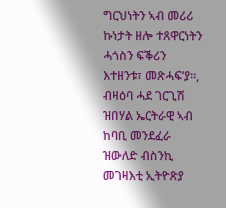ግርህነትን ኣብ መሪሪ ኩነታት ዘሎ ተጸዋርነትን ሓጎስን ፍቕሪን እተዘንቱ፣ መጽሓፍ’ያ።, ብዛዕባ ሓደ ገርጊሽ ዝበሃል ኤርትራዊ ኣብ ከባቢ መንደፈራ ዝውለድ ብስንኪ መገዛእቲ ኢትዮጽያ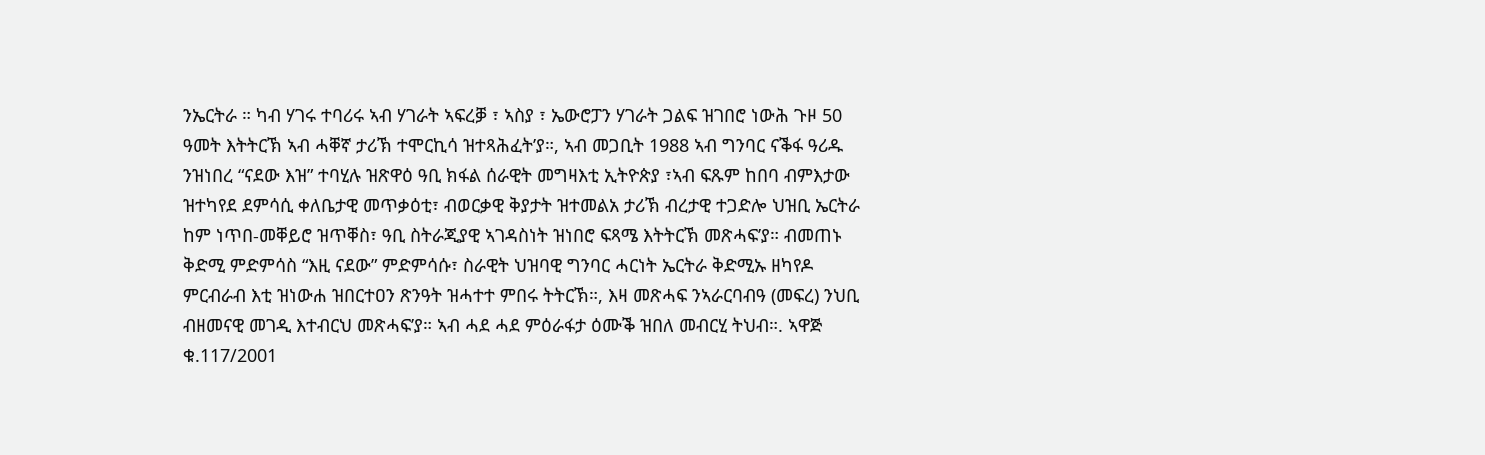ንኤርትራ ። ካብ ሃገሩ ተባሪሩ ኣብ ሃገራት ኣፍረቓ ፣ ኣስያ ፣ ኤውሮፓን ሃገራት ጋልፍ ዝገበሮ ነውሕ ጉዞ 50 ዓመት እትትርኽ ኣብ ሓቐኛ ታሪኽ ተሞርኪሳ ዝተጻሕፈት’ያ።, ኣብ መጋቢት 1988 ኣብ ግንባር ናቕፋ ዓሪዱ ንዝነበረ “ናደው እዝ” ተባሂሉ ዝጽዋዕ ዓቢ ክፋል ሰራዊት መግዛእቲ ኢትዮጵያ ፣ኣብ ፍጹም ከበባ ብምእታው ዝተካየደ ደምሳሲ ቀለቤታዊ መጥቃዕቲ፣ ብወርቃዊ ቅያታት ዝተመልአ ታሪኽ ብረታዊ ተጋድሎ ህዝቢ ኤርትራ ከም ነጥበ-መቐይሮ ዝጥቐስ፣ ዓቢ ስትራጂያዊ ኣገዳስነት ዝነበሮ ፍጻሜ እትትርኽ መጽሓፍ’ያ። ብመጠኑ ቅድሚ ምድምሳስ “እዚ ናደው” ምድምሳሱ፣ ስራዊት ህዝባዊ ግንባር ሓርነት ኤርትራ ቅድሚኡ ዘካየዶ ምርብራብ እቲ ዝነውሐ ዝበርተዐን ጽንዓት ዝሓተተ ምበሩ ትትርኽ።, እዛ መጽሓፍ ንኣራርባብዓ (መፍረ) ንህቢ ብዘመናዊ መገዲ እተብርህ መጽሓፍ’ያ። ኣብ ሓደ ሓደ ምዕራፋታ ዕሙቕ ዝበለ መብርሂ ትህብ።. ኣዋጅ ቁ.117/2001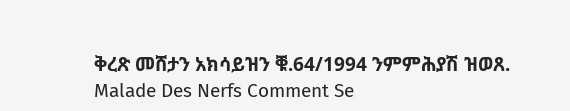ቅረጽ መሸታን አክሳይዝን ቑ.64/1994 ንምምሕያሽ ዝወጸ.
Malade Des Nerfs Comment Se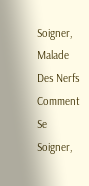Soigner,
Malade Des Nerfs Comment Se Soigner,